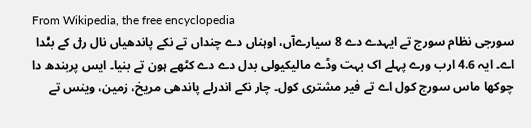From Wikipedia, the free encyclopedia
سورجی نظام سورج تے ایہدے دے 8 سیارےآں، اوہناں دے چنداں تے نکے پاندھیاں نال رݪ کے بݨدا اے۔ ایہ 4.6 ارب ورے پہلے اک بہت وڈے مالیکیولی بدل دے دے کٹھے ہون تے بنیا۔ ایس پربندھ دا چوکھا ماس سورج کول اے تے فیر مشتری کول۔ چار نکے اندرلے پاندھی مریخ، زمین، وینس تے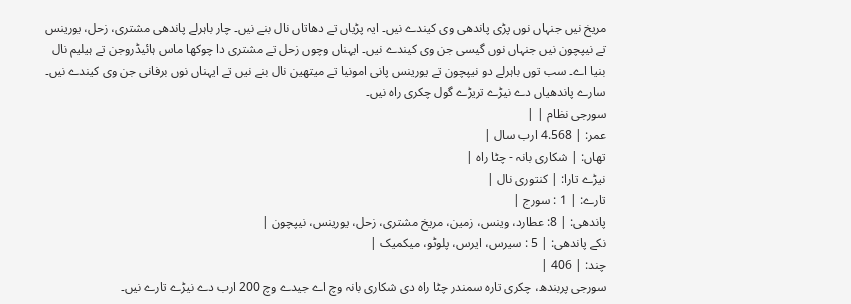مریخ نیں جنہاں نوں پڑی پاندھی وی کیندے نیں۔ ایہ پڑیاں تے دھاتاں نال بنے نیں۔ چار باہرلے پاندھی مشتری، زحل، یورینس تے نیپچون نیں جنہاں نوں گیسی جن وی کیندے نیں۔ ایہناں وچوں زحل تے مشتری دا چوکھا ماس ہائیڈروجن تے ہیلیم نال بنیا اے۔ سب توں باہرلے دو نیپچون تے یورینس پانی امونیا تے میتھین نال بنے نیں تے ایہناں نوں برفانی جن وی کیندے نیں۔ سارے پاندھیاں دے نیڑے تریڑے گول چکری راہ نیں۔
سورجی نظام | |
عمر: | 4.568 ارب سال |
تھاں: | شکاری بانہ - چٹا راہ |
نیڑے تارا: | کنتوری نال |
تارے: | 1 : سورج |
پاندھی: | 8: عطارد، وینس، زمین، مریخ مشتری، زحل، یورینس، نیپچون |
نکے پاندھی: | 5 : سیرس، ایرس، پلوٹو، میکمیک |
چند: | 406 |
سورجی پربندھ، چکری تارہ سمندر چٹا راہ دی شکاری بانہ وچ اے جیدے وچ 200 ارب دے نیڑے تارے نیں۔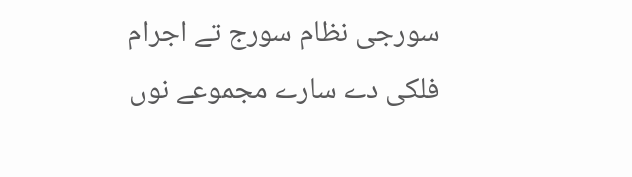سورجی نظام سورج تے اجرام فلکی دے سارے مجموعے نوں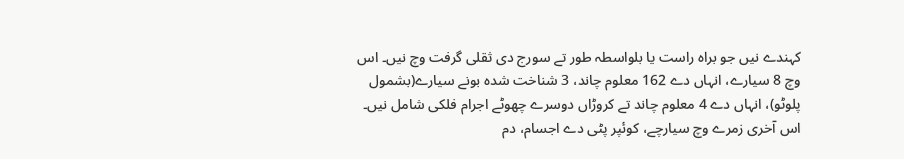کہندے نيں جو براہ راست یا بلواسطہ طور تے سورج دی ثقلی گرفت وچ نيں۔ اس وچ 8 سیارے، انہاں دے 162 معلوم چاند، 3 شناخت شدہ بونے سیارے(بشمول پلوٹو)، انہاں دے 4 معلوم چاند تے کروڑاں دوسرے چھوٹے اجرام فلکی شامل نيں۔ اس آخری زمرے وچ سیارچے، کوئپر پٹی دے اجسام، دم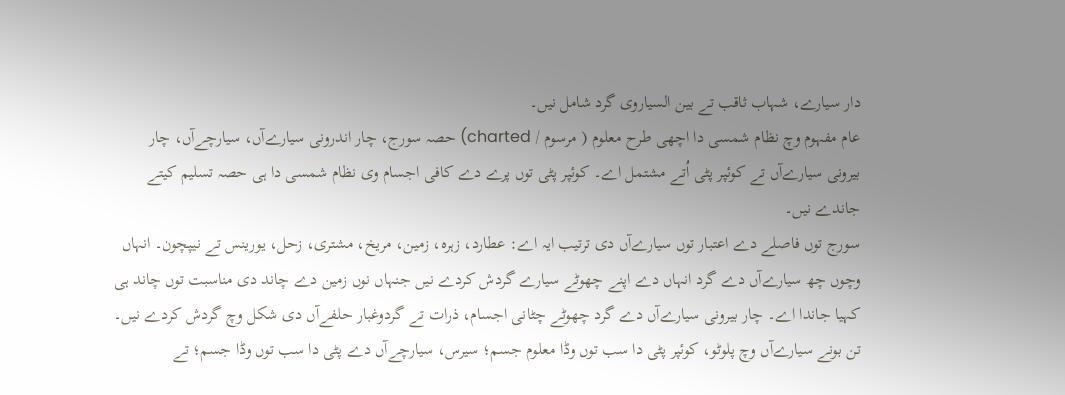دار سیارے، شہاب ثاقب تے بین السیاروی گرد شامل نيں۔
عام مفہوم وچ نظام شمسی دا اچھی طرح معلوم ( مرسوم / charted) حصہ سورج، چار اندرونی سیارےآں، سیارچےآں، چار بیرونی سیارےآں تے کوئپر پٹی اُتے مشتمل اے۔ کوئپر پٹی توں پرے دے کافی اجسام وی نظام شمسی دا ہی حصہ تسلیم کیتے جاندے نيں۔
سورج توں فاصلے دے اعتبار توں سیارےآں دی ترتیب ایہ اے: عطارد، زہرہ، زمین، مریخ، مشتری، زحل، یورینس تے نیپچون۔ انہاں وچوں چھ سیارےآں دے گرد انہاں دے اپنے چھوٹے سیارے گردش کردے نيں جنہاں نوں زمین دے چاند دی مناسبت توں چاند ہی کہیا جاندا اے۔ چار بیرونی سیارےآں دے گرد چھوٹے چٹانی اجسام، ذرات تے گردوغبار حلفےآں دی شکل وچ گردش کردے نيں۔ تن بونے سیارےآں وچ پلوٹو، کوئپر پٹی دا سب توں وڈا معلوم جسم؛ سیرس، سیارچےآں دے پٹی دا سب توں وڈا جسم؛ تے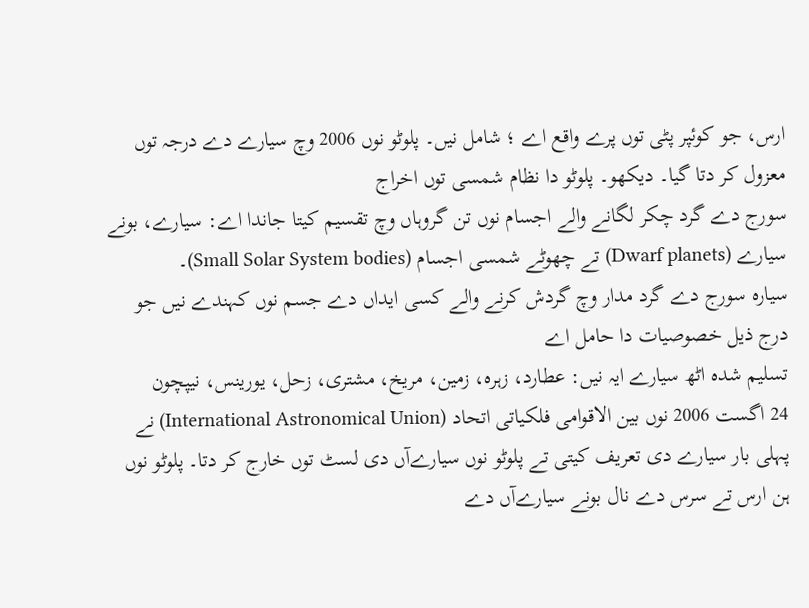ارس، جو کوئپر پٹی توں پرے واقع اے ؛ شامل نيں۔ پلوٹو نوں 2006 وچ سیارے دے درجہ توں معزول کر دتا گیا۔ دیکھو۔ پلوٹو دا نظام شمسی توں اخراج
سورج دے گرد چکر لگانے والے اجسام نوں تن گروہاں وچ تقسیم کيتا جاندا اے: سیارے، بونے سیارے (Dwarf planets) تے چھوٹے شمسی اجسام (Small Solar System bodies)۔
سیارہ سورج دے گرد مدار وچ گردش کرنے والے کسی ایداں دے جسم نوں کہندے نيں جو درج ذیل خصوصیات دا حامل اے
تسلیم شدہ اٹھ سیارے ایہ نيں: عطارد، زہرہ، زمین، مریخ، مشتری، زحل، یورینس، نیپچون
24 اگست 2006 نوں بین الاقوامی فلکیاتی اتحاد (International Astronomical Union) نے پہلی بار سیارے دی تعریف کيتی تے پلوٹو نوں سیارےآں دی لسٹ توں خارج کر دتا۔ پلوٹو نوں ہن ارس تے سرس دے نال بونے سیارےآں دے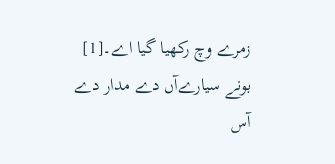زمرے وچ رکھیا گیا اے۔[1]
بونے سیارےآں دے مدار دے آس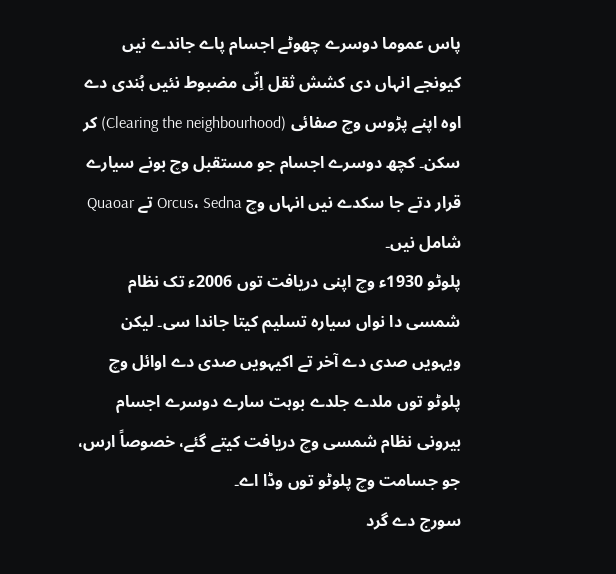پاس عموما دوسرے چھوٹے اجسام پاے جاندے نيں کیونجے انہاں دی کشش ثقل اِنّی مضبوط نئيں ہُندی دے اوہ اپنے پڑوس وچ صفائی (Clearing the neighbourhood) کر سکن۔ کچھ دوسرے اجسام جو مستقبل وچ بونے سیارے قرار دتے جا سکدے نيں انہاں وچ Orcus، Sedna تے Quaoar شامل نيں۔
پلوٹو 1930ء وچ اپنی دریافت توں 2006ء تک نظام شمسی دا نواں سیارہ تسلیم کيتا جاندا سی۔ لیکن ویہويں صدی دے آخر تے اکیہويں صدی دے اوائل وچ پلوٹو توں ملدے جلدے بوہت سارے دوسرے اجسام بیرونی نظام شمسی وچ دریافت کیتے گئے، خصوصاً ارس، جو جسامت وچ پلوٹو توں وڈا اے۔
سورج دے گرد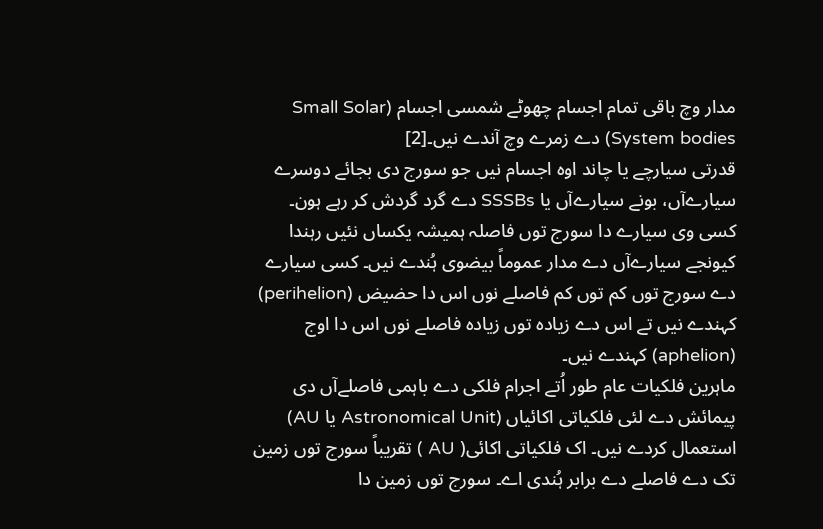مدار وچ باقی تمام اجسام چھوٹے شمسی اجسام (Small Solar System bodies) دے زمرے وچ آندے نيں۔[2]
قدرتی سیارچے یا چاند اوہ اجسام نيں جو سورج دی بجائے دوسرے سیارےآں، بونے سیارےآں یا SSSBs دے گرد گردش کر رہے ہون۔
کسی وی سیارے دا سورج توں فاصلہ ہمیشہ یکساں نئيں رہندا کیونجے سیارےآں دے مدار عموماً بیضوی ہُندے نيں۔ کسی سیارے دے سورج توں کم توں کم فاصلے نوں اس دا حضیض (perihelion) کہندے نيں تے اس دے زیادہ توں زیادہ فاصلے نوں اس دا اوج (aphelion) کہندے نيں۔
ماہرین فلکیات عام طور اُتے اجرام فلکی دے باہمی فاصلےآں دی پیمائش دے لئی فلکیاتی اکائیاں (Astronomical Unit یا AU) استعمال کردے نيں۔ اک فلکیاتی اکائی( AU ) تقریباً سورج توں زمین تک دے فاصلے دے برابر ہُندی اے۔ سورج توں زمین دا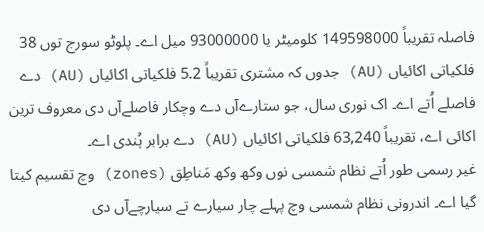فاصلہ تقریباً 149598000 کلومیٹر یا 93000000 میل اے۔ پلوٹو سورج توں 38 فلکیاتی اکائیاں (AU) جدوں کہ مشتری تقریباً 5.2 فلکیاتی اکائیاں (AU) دے فاصلے اُتے اے۔ اک نوری سال، جو ستارےآں دے وچکار فاصلےآں دی معروف ترین اکائی اے، تقریباً 63,240 فلکیاتی اکائیاں (AU) دے برابر ہُندی اے۔
غیر رسمی طور اُتے نظام شمسی نوں وکھ وکھ مَناطِق (zones) وچ تقسیم کيتا گیا اے۔ اندرونی نظام شمسی وچ پہلے چار سیارے تے سیارچےآں دی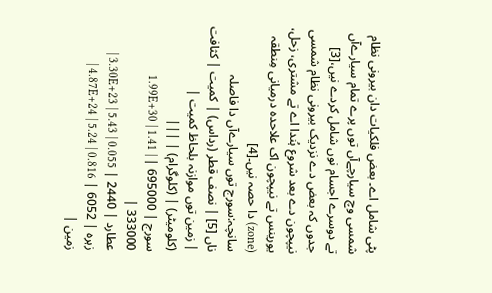پٹی شامل اے۔ بعض فلکیات دان بیرونی نظام شمسی وچ سیارچےآں توں پرے تمام سیارےآں تے دوسرے اجسام نوں شامل کردے نيں،[3] جدوں کہ بعض دے نزدیک بیرونی نظام شمسی نیپچون دے بعد شروع ہُندا اے تے مشتری، زحل، یورینس تے نیپچون اک علاحدہ درمیانی مِنطقہ (zone) دا حصہ نيں۔[4]
سانچہ:سورج توں سیارےآں دا فاصلہ
ناں [5] | نصف قطر (رداس) | کمیت | کثافت | زمین توں موازنہ بلحاظ کمیت |
(کلومیٹر) | (کلوگرام) | |||
سورج | 695000 | 1.99E+30 | 1.41 | 333000 |
عطارد | 2440 | 3.30E+23 | 5.43 | 0.055 |
زہرہ | 6052 | 4.87E+24 | 5.24 | 0.816 |
زمین |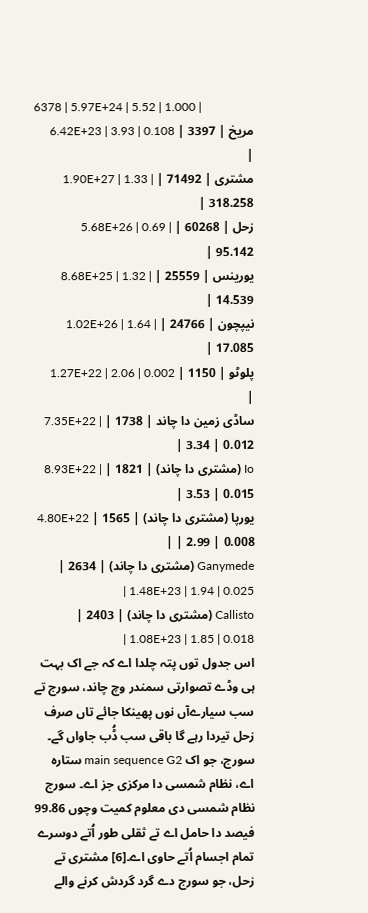6378 | 5.97E+24 | 5.52 | 1.000 |
مریخ | 3397 | 6.42E+23 | 3.93 | 0.108 |
مشتری | 71492 | 1.90E+27 | 1.33 | 318.258 |
زحل | 60268 | 5.68E+26 | 0.69 | 95.142 |
یورینس | 25559 | 8.68E+25 | 1.32 | 14.539 |
نیپچون | 24766 | 1.02E+26 | 1.64 | 17.085 |
پلوٹو | 1150 | 1.27E+22 | 2.06 | 0.002 |
ساڈی زمین دا چاند | 1738 | 7.35E+22 | 3.34 | 0.012 |
Io (مشتری دا چاند) | 1821 | 8.93E+22 | 3.53 | 0.015 |
یورپا (مشتری دا چاند) | 1565 | 4.80E+22 | 2.99 | 0.008 |
Ganymede (مشتری دا چاند) | 2634 | 1.48E+23 | 1.94 | 0.025 |
Callisto (مشتری دا چاند) | 2403 | 1.08E+23 | 1.85 | 0.018 |
اس جدول توں پتہ چلدا اے کہ جے اک بہت ہی وڈے تصوارتی سمندر وچ چاند، سورج تے سب سیارےآں نوں پھینکا جائے تاں صرف زحل تیردا رہے گا باقی سب ڈُب جاواں گے۔
سورج، جو اک main sequence G2 ستارہ اے، نظام شمسی دا مرکزی جز اے۔ سورج نظام شمسی دی معلوم کمیت وچوں 99.86 فیصد دا حامل اے تے ثقلی طور اُتے دوسرے تمام اجسام اُتے حاوی اے۔[6] مشتری تے زحل، جو سورج دے گرد گردش کرنے والے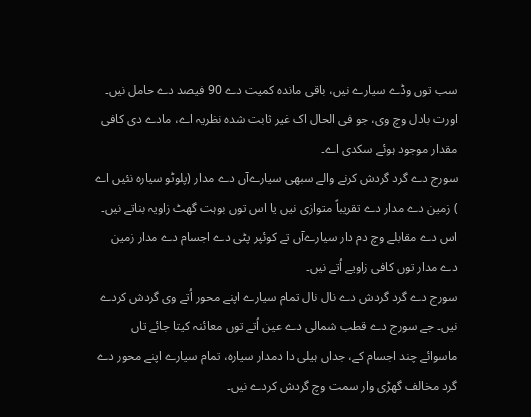سب توں وڈے سیارے نيں، باقی ماندہ کمیت دے 90 فیصد دے حامل نيں۔ اورت بادل وچ وی، جو فی الحال اک غیر ثابت شدہ نظریہ اے، مادے دی کافی مقدار موجود ہوئے سکدی اے۔
سورج دے گرد گردش کرنے والے سبھی سیارےآں دے مدار (پلوٹو سیارہ نئيں اے ) زمین دے مدار دے تقریباً متوازی نيں یا اس توں بوہت گھٹ زاویہ بناتے نيں۔ اس دے مقابلے وچ دم دار سیارےآں تے کوئپر پٹی دے اجسام دے مدار زمین دے مدار توں کافی زاویے اُتے نيں۔
سورج دے گرد گردش دے نال نال تمام سیارے اپنے محور اُتے وی گردش کردے نيں۔ جے سورج دے قطب شمالی دے عین اُتے توں معائنہ کيتا جائے تاں ماسوائے چند اجسام کے، جداں ہیلی دا دمدار سیارہ، تمام سیارے اپنے محور دے گرد مخالف گھڑی وار سمت وچ گردش کردے نيں۔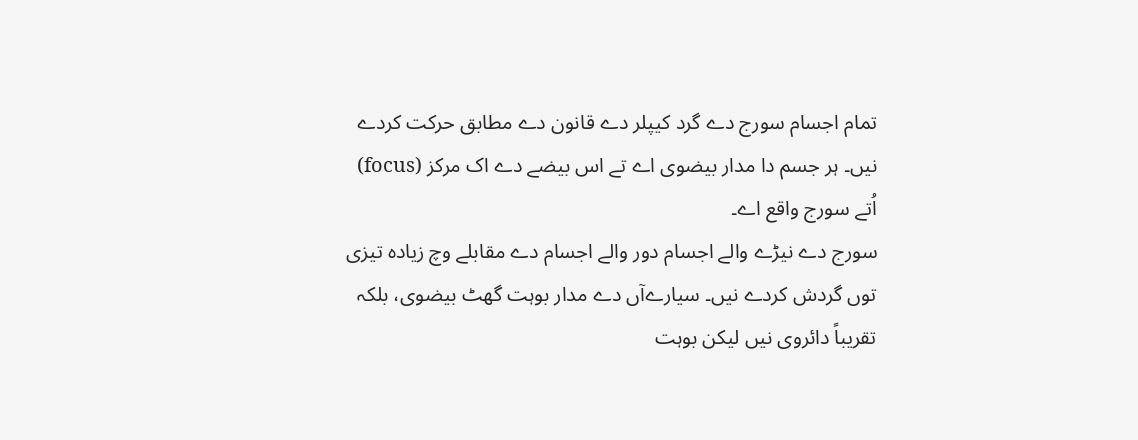تمام اجسام سورج دے گرد کیپلر دے قانون دے مطابق حرکت کردے نيں۔ ہر جسم دا مدار بیضوی اے تے اس بیضے دے اک مرکز (focus) اُتے سورج واقع اے۔
سورج دے نیڑے والے اجسام دور والے اجسام دے مقابلے وچ زیادہ تیزی توں گردش کردے نيں۔ سیارےآں دے مدار بوہت گھٹ بیضوی، بلکہ تقریباً دائروی نيں لیکن بوہت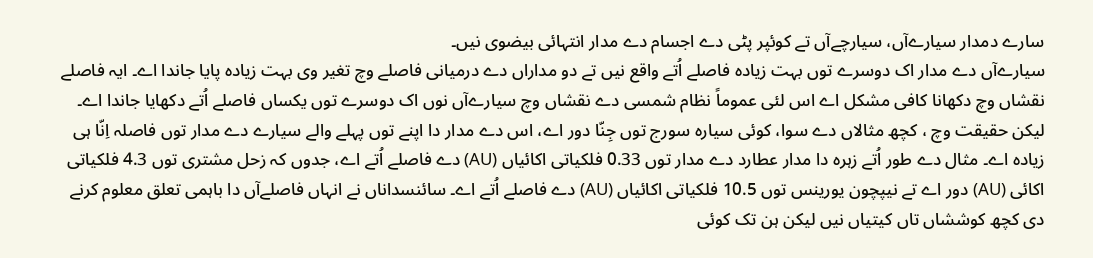سارے دمدار سیارےآں، سیارچےآں تے کوئپر پٹی دے اجسام دے مدار انتہائی بیضوی نيں۔
سیارےآں دے مدار اک دوسرے توں بہت زیادہ فاصلے اُتے واقع نيں تے دو مداراں دے درمیانی فاصلے وچ تغیر وی بہت زیادہ پایا جاندا اے۔ ایہ فاصلے نقشاں وچ دکھانا کافی مشکل اے اس لئی عموماً نظام شمسی دے نقشاں وچ سیارےآں نوں اک دوسرے توں یکساں فاصلے اُتے دکھایا جاندا اے۔ لیکن حقیقت وچ ، کچھ مثالاں دے سوا، کوئی سیارہ سورج توں جِنّا دور اے، اس دے مدار دا اپنے توں پہلے والے سیارے دے مدار توں فاصلہ اِنّا ہی زیادہ اے۔ مثال دے طور اُتے زہرہ دا مدار عطارد دے مدار توں 0.33 فلکیاتی اکائیاں (AU) دے فاصلے اُتے اے، جدوں کہ زحل مشتری توں 4.3 فلکیاتی اکائی (AU) دور اے تے نیپچون یورینس توں 10.5 فلکیاتی اکائیاں (AU) دے فاصلے اُتے اے۔ سائنسداناں نے انہاں فاصلےآں دا باہمی تعلق معلوم کرنے دی کچھ کوششاں تاں کيتیاں نيں لیکن ہن تک کوئی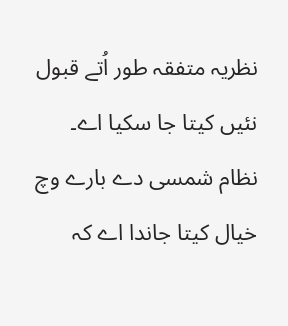نظریہ متفقہ طور اُتے قبول نئيں کيتا جا سکیا اے۔
نظام شمسی دے بارے وچ خیال کيتا جاندا اے کہ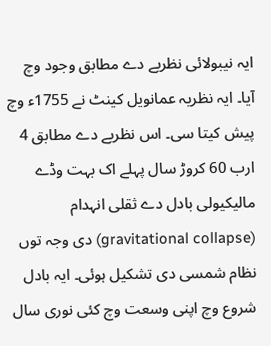ایہ نیبولائی نظریے دے مطابق وجود وچ آیا۔ ایہ نظریہ عمانویل کینٹ نے 1755ء وچ پیش کيتا سی۔ اس نظریے دے مطابق 4 ارب 60 کروڑ سال پہلے اک بہت وڈے مالیکیولی بادل دے ثقلی انہدام (gravitational collapse) دی وجہ توں نظام شمسی دی تشکیل ہوئی۔ ایہ بادل شروع وچ اپنی وسعت وچ کئی نوری سال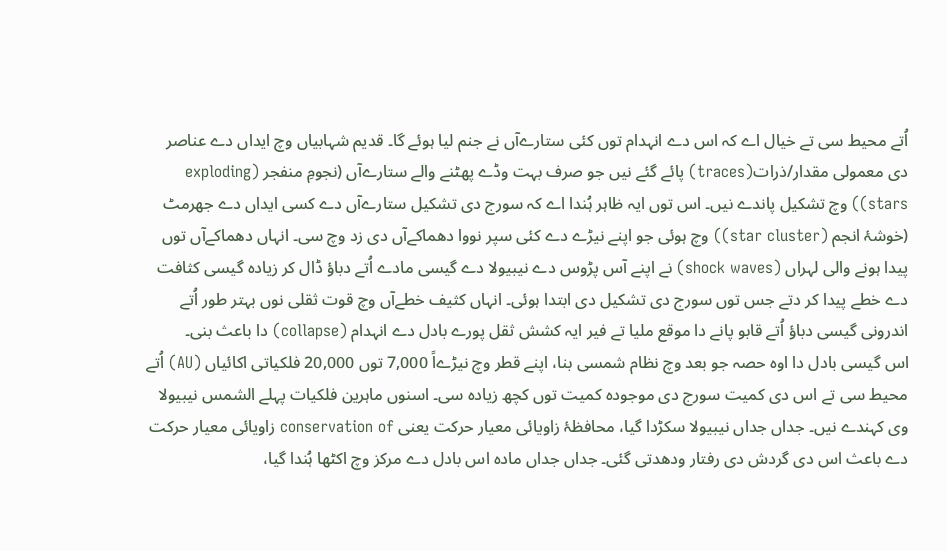اُتے محیط سی تے خیال اے کہ اس دے انہدام توں کئی ستارےآں نے جنم لیا ہوئے گا۔ قدیم شہابیاں وچ ایداں دے عناصر دی معمولی مقدار/ذرات(traces) پائے گئے نيں جو صرف بہت وڈے پھٹنے والے ستارےآں (نجومِ منفجر (exploding stars)) وچ تشکیل پاندے نيں۔ اس توں ایہ ظاہر ہُندا اے کہ سورج دی تشکیل ستارےآں دے کسی ایداں دے جھرمٹ (خوشۂ انجم (star cluster)) وچ ہوئی جو اپنے نیڑے دے کئی سپر نووا دھماکےآں دی زد وچ سی۔ انہاں دھماکےآں توں پیدا ہونے والی لہراں (shock waves) نے اپنے آس پڑوس دے نیبیولا دے گیسی مادے اُتے دباؤ ڈال کر زیادہ گیسی کثافت دے خطے پیدا کر دتے جس توں سورج دی تشکیل دی ابتدا ہوئی۔ انہاں کثیف خطےآں وچ قوت ثقلی نوں بہتر طور اُتے اندرونی گیسی دباؤ اُتے قابو پانے دا موقع ملیا تے فیر ایہ کشش ثقل پورے بادل دے انہدام (collapse) دا باعث بنی۔
اس گیسی بادل دا اوہ حصہ جو بعد وچ نظام شمسی بنا، اپنے قطر وچ نیڑےاً 7,000 توں 20,000 فلکیاتی اکائیاں (AU) اُتے محیط سی تے اس دی کمیت سورج دی موجودہ کمیت توں کچھ زیادہ سی۔ اسنوں ماہرین فلکیات پہلے الشمس نیبیولا وی کہندے نيں۔ جداں جداں نیبیولا سکڑدا گیا، محافظۂ زاویائی معیار حرکت یعنی conservation of زاویائی معیار حرکت دے باعث اس دی گردش دی رفتار ودھدتی گئی۔ جداں جداں مادہ اس بادل دے مرکز وچ اکٹھا ہُندا گیا،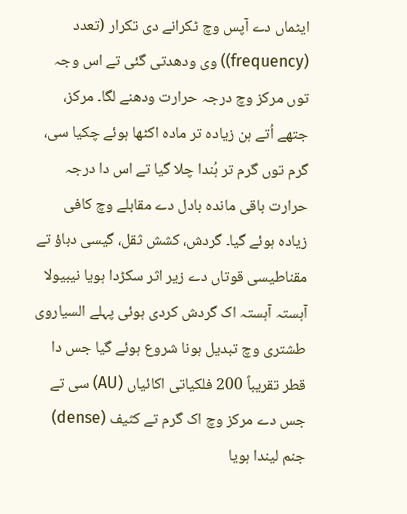ایٹماں دے آپس وچ ٹکرانے دی تکرار (تعدد (frequency)) وی ودھدتی گئی تے اس وجہ توں مرکز وچ درجہ حرارت ودھنے لگا۔ مرکز، جتھے اُتے ہن زیادہ تر مادہ اکٹھا ہوئے چکيا سی، گرم توں گرم تر ہُندا چلا گیا تے اس دا درجہ حرارت باقی ماندہ بادل دے مقابلے وچ کافی زیادہ ہوئے گیا۔ گردش، کشش ثقل، گیسی دباؤ تے مقناطیسی قوتاں دے زیر اثر سکڑدا ہويا نیبیولا آہستہ آہستہ اک گردش کردی ہوئی پہلے السیاروی طشتری وچ تبدیل ہونا شروع ہوئے گیا جس دا قطر تقریباً 200 فلکیاتی اکائیاں (AU) سی تے جس دے مرکز وچ اک گرم تے کثیف (dense) جنم لیندا ہويا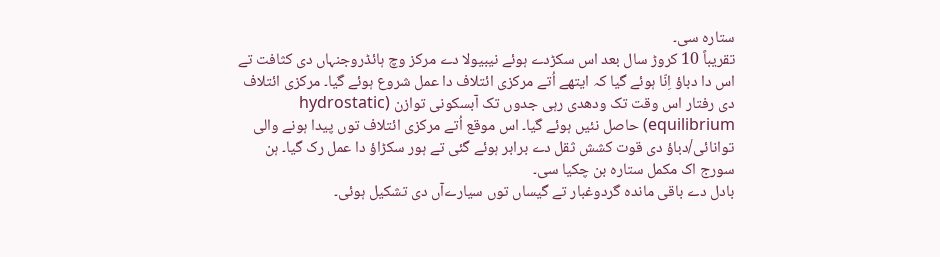ستارہ سی۔
تقریباً 10 کروڑ سال بعد اس سکڑدے ہوئے نیبیولا دے مرکز وچ ہائڈروجنہاں دی کثافت تے اس دا دباؤ اِنّا ہوئے گیا کہ ایتھے اُتے مرکزی ائتلاف دا عمل شروع ہوئے گیا۔ مرکزی ائتلاف دی رفتار اس وقت تک ودھدی رہی جدوں تک آبسکونی توازن (hydrostatic equilibrium) حاصل نئيں ہوئے گیا۔ اس موقع اُتے مرکزی ائتلاف توں پیدا ہونے والی توانائی/دباؤ دی قوت کشش ثقل دے برابر ہوئے گئی تے ہور سکڑاؤ دا عمل رک گیا۔ ہن سورج اک مکمل ستارہ بن چکيا سی۔
بادل دے باقی ماندہ گردوغبار تے گیساں توں سیارےآں دی تشکیل ہوئی۔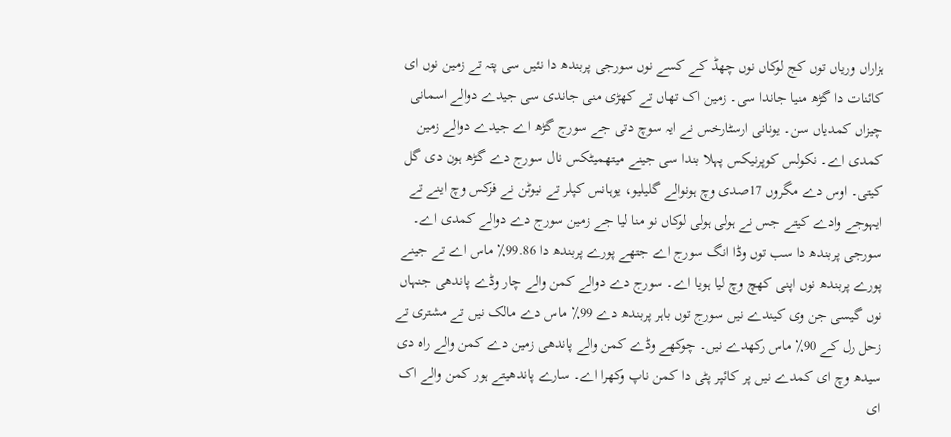ہزاراں وریاں توں کج لوکاں نوں چھڈ کے کسے نوں سورجی پربندھ دا نئیں سی پتہ تے زمین نوں ای کائنات دا گڑھ منیا جاندا سی۔ زمین اک تھاں تے کھڑی منی جاندی سی جیدے دوالے اسمانی چیزاں کمدیاں سن۔ یونانی ارسٹارخس نے ایہ سوچ دتی جے سورج گڑھ اے جیدے دوالے زمین کمدی اے۔ نکولس کوپرنیکس پہلا بندا سی جینے میتھمیٹکس نال سورج دے گڑھ ہون دی گل کیتی۔ اوس دے مگروں 17صدی وچ ہونوالے گلیلیو، یوہانس کپلر تے نیوٹن نے فزکس وچ اینے تے ایہوجے وادے کیتے جس نے ہولی ہولی لوکاں نو منا لیا جے زمین سورج دے دوالے کمدی اے۔
سورجی پربندھ دا سب توں وڈا انگ سورج اے جتھے پورے پربندھ دا 99.86٪ ماس اے تے جینے پورے پربندھ نوں اپنی کھچ وچ لیا ہویا اے۔ سورج دے دوالے کمن والے چار وڈے پاندھی جنہاں نوں گیسی جن وی کیندے نیں سورج توں باہر پربندھ دے 99٪ ماس دے مالک نیں تے مشتری تے زحل رل کے 90٪ ماس رکھدے نیں۔ چوکھے وڈے کمن والے پاندھی زمین دے کمن والے راہ دی سیدھ وچ ای کمدے نیں پر کائپر پٹی دا کمن ناپ وکھرا اے۔ سارے پاندھیتے ہور کمن والے اک ای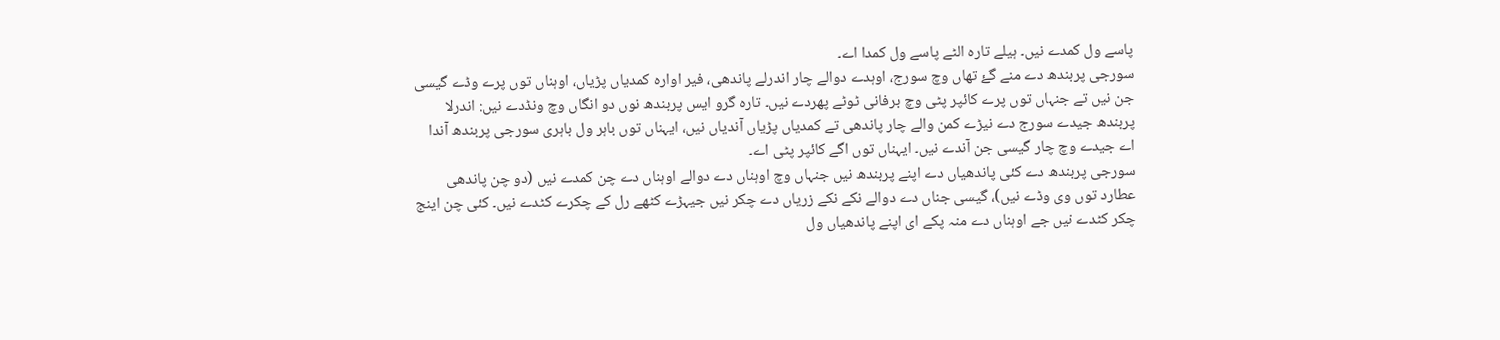پاسے ول کمدے نیں۔ ہیلے تارہ الٹے پاسے ول کمدا اے۔
سورجی پربندھ دے منے گۓ تھاں وچ سورج، اوہدے دوالے چار اندرلے پاندھی، فیر اوارہ کمدیاں پڑیاں، اوہناں توں پرے وڈے گیسی جن نیں تے جنہاں توں پرے کائپر پٹی وچ برفانی ٹوٹے پھردے نیں۔ تارہ گرو ایس پربندھ نوں دو انگاں وچ ونڈدے نیں: اندرلا پربندھ جیدے سورج دے نیڑے کمن والے چار پاندھی تے کمدیاں پڑیاں آندیاں نیں، ایہناں توں باہر ول باہری سورجی پربندھ آندا اے جیدے وچ چار گیسی جن آندے نیں۔ ایہناں توں اگے کائپر پٹی اے۔
سورجی پربندھ دے کئی پاندھیاں دے اپنے پربندھ نیں جنہاں وچ اوہناں دے دوالے اوہناں دے چن کمدے نیں (دو چن پاندھی عطارد توں وی وڈے نیں)، گیسی جناں دے دوالے نکے نکے زریاں دے چکر نیں جیہڑے کٹھے رل کے چکرے کٹدے نیں۔ کئی چن اینج چکر کٹدے نیں جے اوہناں دے منہ پکے ای اپنے پاندھیاں ول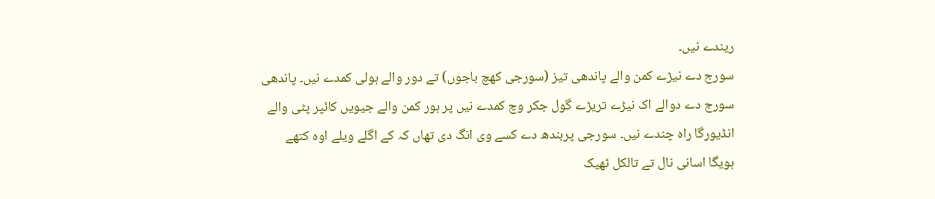ریندے نیں۔
سورج دے نیڑے کمن والے پاندھی تیز (سورجی کھچ باجوں) تے دور والے ہولی کمدے نیں۔ پاندھی سورج دے دوالے اک نیڑے تریڑے گول جکر وچ کمدے نیں پر ہور کمن والے جیویں کائپر پٹی والے انڈیورگا راہ چندے نیں۔ سورجی پربندھ دے کسے وی انگ دی تھاں کہ کے اگلے ویلے اوہ کتھے ہویگا اسانی نال تے تالکل ٹھیک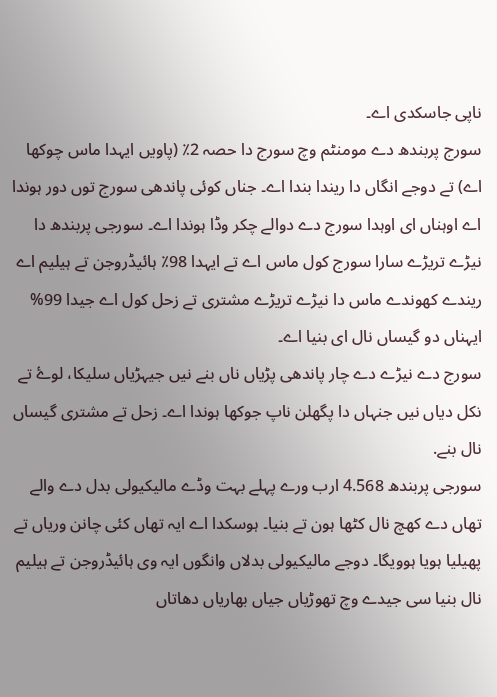ناپی جاسکدی اے۔
سورج پربندھ دے مومنٹم وچ سورج دا حصہ 2٪ (پاویں ایہدا ماس چوکھا اے) تے دوجے انگاں دا ریندا بندا اے۔ جناں کوئی پاندھی سورج توں دور ہوندا اے اوہناں ای اوہدا سورج دے دوالے چکر وڈا ہوندا اے۔ سورجی پربندھ دا نیڑے تریڑے سارا سورج کول ماس اے تے ایہدا 98٪ ہائیڈروجن تے ہیلیم اے ریندے کھوندے ماس دا نیڑے تریڑے مشتری تے زحل کول اے جیدا 99% ایہناں دو گیساں نال ای بنیا اے۔
سورج دے نیڑے دے چار پاندھی پڑیاں ناں بنے نیں جیہڑیاں سلیکا، لوۓ تے نکل دیاں نیں جنہاں دا پگھلن ناپ جوکھا ہوندا اے۔ زحل تے مشتری گیساں نال بنے.
سورجی پربندھ 4.568 ارب ورے پہلے بہت وڈے مالیکیولی بدل دے والے تھاں دے کھچ نال کٹھا ہون تے بنیا۔ ہوسکدا اے ایہ تھاں کئی چانن وریاں تے پھیلیا ہویا ہوویگا۔ دوجے مالیکیولی بدلاں وانگوں ایہ وی ہائیڈروجن تے ہیلیم نال بنیا سی جیدے وچ تھوڑیاں جیاں بھاریاں دھاتاں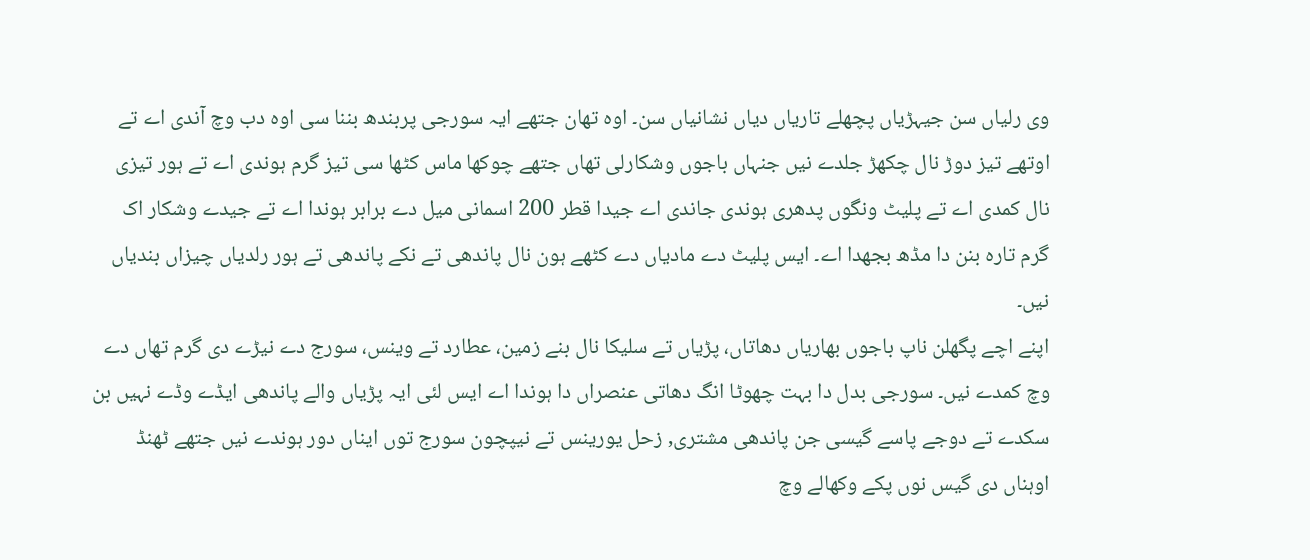وی رلیاں سن جیہڑیاں پچھلے تاریاں دیاں نشانیاں سن۔ اوہ تھان جتھے ایہ سورجی پربندھ بننا سی اوہ دب وچ آندی اے تے اوتھے تیز دوڑ نال چکھڑ جلدے نیں جنہاں باجوں وشکارلی تھاں جتھے چوکھا ماس کٹھا سی تیز گرم ہوندی اے تے ہور تیزی نال کمدی اے تے پلیٹ ونگوں پدھری ہوندی جاندی اے جیدا قطر 200 اسمانی میل دے برابر ہوندا اے تے جیدے وشکار اک گرم تارہ بنن دا مڈھ بجھدا اے۔ ایس پلیٹ دے مادیاں دے کٹھے ہون نال پاندھی تے نکے پاندھی تے ہور رلدیاں چیزاں بندیاں نیں۔
اپنے اچے پگھلن ناپ باجوں بھاریاں دھاتاں، پڑیاں تے سلیکا نال بنے زمین، عطارد تے وینس، سورج دے نیڑے دی گرم تھاں دے وچ کمدے نیں۔ سورجی بدل دا بہت چھوٹا انگ دھاتی عنصراں دا ہوندا اے ایس لئی ایہ پڑیاں والے پاندھی ایڈے وڈے نہیں بن سکدے تے دوجے پاسے گیسی جن پاندھی مشتری, زحل یورینس تے نیپچون سورج توں ایناں دور ہوندے نیں جتھے ٹھنڈ اوہناں دی گیس نوں پکے وکھالے وچ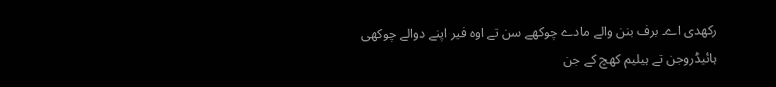رکھدی اے۔ برف بنن والے مادے چوکھے سن تے اوہ فیر اپنے دوالے چوکھی ہائیڈروجن تے ہیلیم کھچ کے جن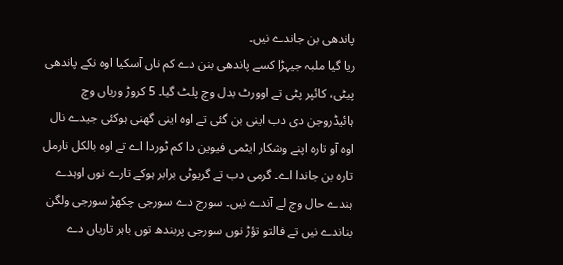پاندھی بن جاندے نیں۔
ریا گیا ملبہ جیہڑا کسے پاندھی بنن دے کم ناں آسکیا اوہ نکے پاندھی پیٹی، کائپر پٹی تے اوورٹ بدل وچ پلٹ گیا۔ 5 کروڑ وریاں وچ ہائیڈروجن دی دب اینی بن گئی تے اوہ اینی گھنی ہوکئی جیدے نال اوہ آو تارہ اپنے وشکار ایٹمی فیوین دا کم ٹوردا اے تے اوہ بالکل نارمل تارہ بن جاندا اے۔ گرمی دب تے گریوٹی برابر ہوکے تارے نوں اوہدے ہندے حال وچ لے آندے نیں۔ سورج دے سورجی چکھڑ سورجی ولگن بناندے نیں تے فالتو تؤڑ نوں سورجی پربندھ توں باہر تاریاں دے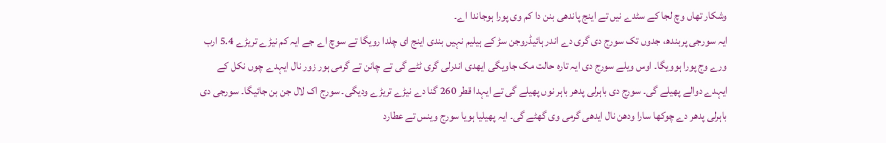وشکار تھاں وچ لجا کے سٹدے نیں تے اینج پاندھی بنن دا کم وی پورا ہوجاندا اے۔
ایہ سورجی پربندھ، جدوں تک سورج دی گری دے اندر ہائیڈروجن سڑ کے ہیلیم نہیں بندی اینج ای چلدا رویگا تے سوچ اے جے ایہ کم نیڑے تریڑے 5.4 ارب ورے وج پورا ہوویگا۔ اوس ویلے سورج دی ایہ تارہ حالت مک جاویگی ایھدی اندرلی گری ٹٹے گی تے چانن تے گرمی ہور زور نال ایہدے چوں نکل کے ایہدے دوالے پھیلے گی۔ سورج دی باہرلی پدھر باہر نوں پھیلے گی تے ایہدا قطر 260 گنا دے نیڑے تریڑے ودیگی۔ سورج اک لال جن بن جائیگا۔ سورجی دی باہرلی پدھر دے چوکھا سارا ودھن نال ایدھی گرمی وی گھٹے گی۔ ایہ پھیلیا ہویا سورج وینس تے عطارد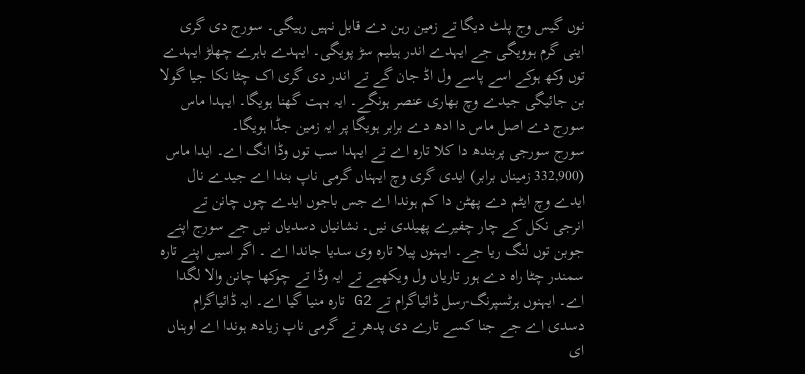نوں گیس وج پلٹ دیگا تے زمین رہن دے قابل نہیں رہیگی۔ سورج دی گری اینی گرم ہوویگی جے ایہدے اندر ہیلیم سڑ پویگی۔ ایہدے باہرے چھلڑ ایہدے توں وکھ ہوکے اسے پاسے ول اڈ جان گے تے اندر دی گری اک چٹا نکا جیا گولا بن جائیگی جیدے وچ بھاری عنصر ہونگے۔ ایہ بہت گھنا ہویگا۔ ایہدا ماس سورج دے اصل ماس دا ادھ دے برابر ہویگا پر ایہ زمین جڈا ہویگا۔
سورج سورجی پربندھ دا کلا تارہ اے تے ایہدا سب توں وڈا انگ اے۔ ایدا ماس (332,900 زمیناں برابر) ایدی گری وچ ایہناں گرمی ناپ بندا اے جیدے نال ایدے وچ ایٹم دے پھٹن دا کم ہوندا اے جس باجوں ایدے چوں چانن تے انرجی نکل کے چار چفیرے پھیلدی نیں۔ نشانیاں دسدیاں نیں جے سورج اپنے جوبن توں لنگ ریا جے۔ ایہنوں پیلا تارہ وی سدیا جاندا اے ۔ اگر اسیں اپنے تارہ سمندر چٹا راہ دے ہور تاریاں ول ویکھیے تے ایہ وڈا تے چوکھا چانن والا لگدا اے۔ ایہنوں ہرٹسپرنگ-رسل ڈائیاگرام تے G2 تارہ منیا گیا اے۔ ایہ ڈائیاگرام دسدی اے جے جنا کسے تارے دی پدھر تے گرمی ناپ زیادھ ہوندا اے اوہناں ای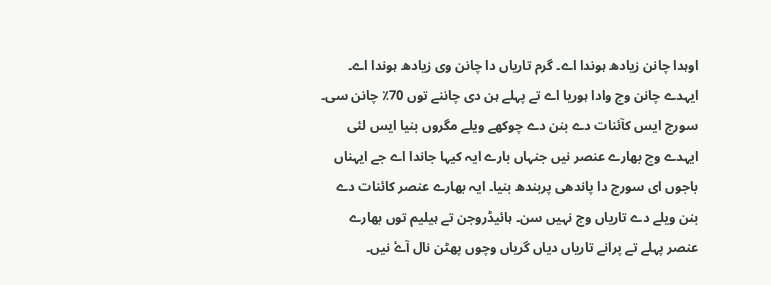اوہدا چانن زیادھ ہوندا اے۔ گرم تاریاں دا چانن وی زیادھ ہوندا اے۔ ایہدے چانن وچ وادا ہوریا اے تے پہلے ہن دی چاننے توں 70٪ چانن سی۔ سورج ایس کآئنات دے بنن دے چوکھے ویلے مگروں بنیا ایس لئی ایہدے وچ بھارے عنصر نیں جنہاں بارے ایہ کیہا جاندا اے جے ایہناں باجوں ای سورج دا پاندھی پربندھ بنیا۔ ایہ بھارے عنصر کائنات دے بنن ویلے دے تاریاں وج نہیں سن۔ ہائیڈروجن تے ہیلیم توں بھارے عنصر پہلے تے پرانے تاریاں دیاں گریاں وچوں پھٹن نال آۓ نیں۔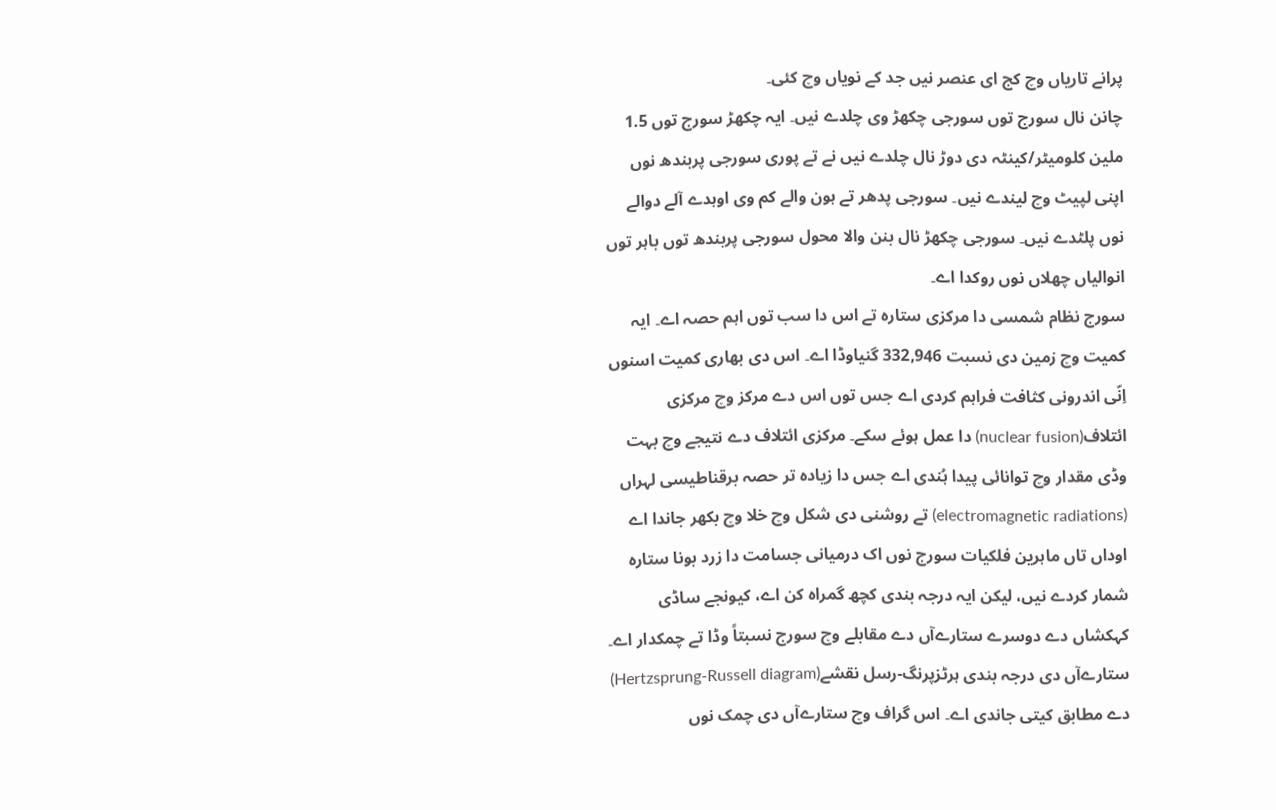پرانے تاریاں وچ کج ای عنصر نیں جد کے نویاں وچ کئی۔
چانن نال سورج توں سورجی چکھڑ وی چلدے نیں۔ ایہ چکھڑ سورج توں 1.5 ملین کلومیٹر/کینٹہ دی دوڑ نال چلدے نیں نے تے پوری سورجی پربندھ نوں اپنی لپیٹ وچ لیندے نیں۔ سورجی پدھر تے ہون والے کم وی اوہدے آلے دوالے نوں پلٹدے نیں۔ سورجی چکھڑ نال بنن والا محول سورجی پربندھ توں باہر توں انوالیاں چھلاں نوں روکدا اے۔
سورج نظام شمسی دا مرکزی ستارہ تے اس دا سب توں اہم حصہ اے۔ ایہ کمیت وچ زمین دی نسبت 332,946 گنیاوڈا اے۔ اس دی بھاری کمیت اسنوں اِنّی اندرونی کثافت فراہم کردی اے جس توں اس دے مرکز وچ مرکزی ائتلاف(nuclear fusion) دا عمل ہوئے سکے۔ مرکزی ائتلاف دے نتیجے وچ بہت وڈی مقدار وچ توانائی پیدا ہُندی اے جس دا زیادہ تر حصہ برقناطیسی لہراں (electromagnetic radiations) تے روشنی دی شکل وچ خلا وچ بکھر جاندا اے
اوداں تاں ماہرین فلکیات سورج نوں اک درمیانی جسامت دا زرد بونا ستارہ شمار کردے نيں، لیکن ایہ درجہ بندی کچھ گمراہ کن اے، کیونجے ساڈی کہکشاں دے دوسرے ستارےآں دے مقابلے وچ سورج نسبتاً وڈا تے چمکدار اے۔ ستارےآں دی درجہ بندی ہرٹزپرنگ-رسل نقشے(Hertzsprung-Russell diagram) دے مطابق کيتی جاندی اے۔ اس گراف وچ ستارےآں دی چمک نوں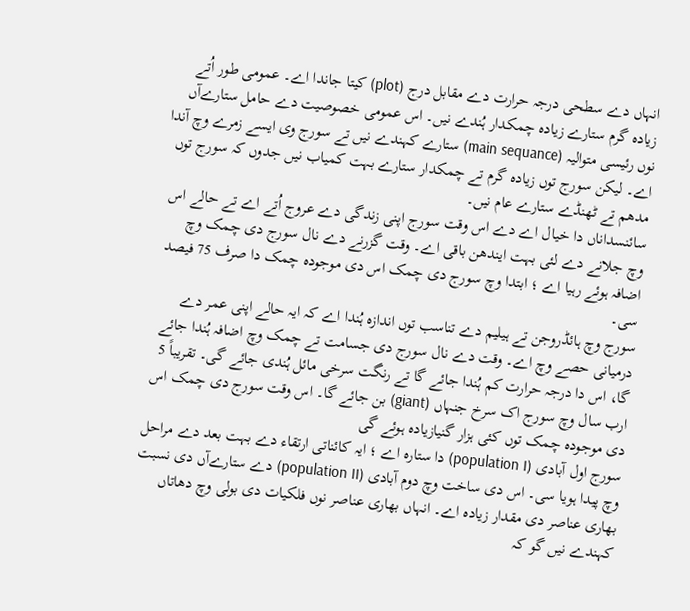انہاں دے سطحی درجہ حرارت دے مقابل درج (plot) کيتا جاندا اے۔ عمومی طور اُتے زیادہ گرم ستارے زیادہ چمکدار ہُندے نيں۔ اس عمومی خصوصیت دے حامل ستارےآں نوں رئیسی متوالیہ (main sequance) ستارے کہندے نيں تے سورج وی ايسے زمرے وچ آندا اے۔ لیکن سورج توں زیادہ گرم تے چمکدار ستارے بہت کمیاب نيں جدوں کہ سورج توں مدھم تے ٹھنڈے ستارے عام نيں۔
سائنسداناں دا خیال اے دے اس وقت سورج اپنی زندگی دے عروج اُتے اے تے حالے اس وچ جلانے دے لئی بہت ایندھن باقی اے۔ وقت گزرنے دے نال سورج دی چمک وچ اضافہ ہوئے رہیا اے ؛ ابتدا وچ سورج دی چمک اس دی موجودہ چمک دا صرف 75 فیصد سی۔
سورج وچ ہائڈروجن تے ہیلیم دے تناسب توں اندازہ ہُندا اے کہ ایہ حالے اپنی عمر دے درمیانی حصے وچ اے۔ وقت دے نال سورج دی جسامت تے چمک وچ اضافہ ہُندا جائے گا، اس دا درجہ حرارت کم ہُندا جائے گا تے رنگت سرخی مائل ہُندی جائے گی۔ تقریباً 5 ارب سال وچ سورج اک سرخ جنہاں (giant) بن جائے گا۔ اس وقت سورج دی چمک اس دی موجودہ چمک توں کئی ہزار گنیازیادہ ہوئے گی
سورج اول آبادی (population I) دا ستارہ اے ؛ ایہ کائناتی ارتقاء دے بہت بعد دے مراحل وچ پیدا ہويا سی۔ اس دی ساخت وچ دوم آبادی (population II) دے ستارےآں دی نسبت بھاری عناصر دی مقدار زیادہ اے۔ انہاں بھاری عناصر نوں فلکیات دی بولی وچ دھاتاں کہندے نيں گو کہ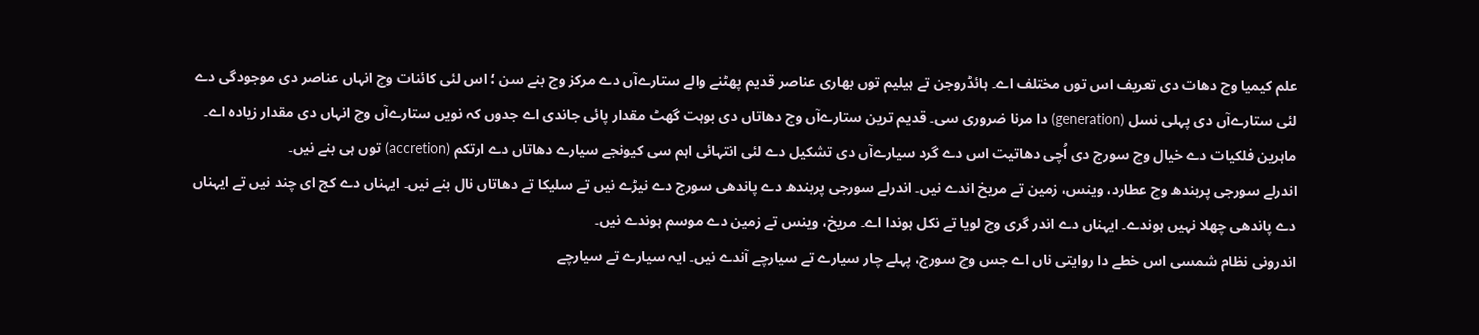علم کیمیا وچ دھات دی تعریف اس توں مختلف اے۔ ہائڈروجن تے ہیلیم توں بھاری عناصر قدیم پھٹنے والے ستارےآں دے مرکز وچ بنے سن ؛ اس لئی کائنات وچ انہاں عناصر دی موجودگی دے لئی ستارےآں دی پہلی نسل (generation) دا مرنا ضروری سی۔ قدیم ترین ستارےآں وچ دھاتاں دی بوہت گھٹ مقدار پائی جاندی اے جدوں کہ نويں ستارےآں وچ انہاں دی مقدار زیادہ اے۔ ماہرین فلکیات دے خیال وچ سورج دی اُچی دھاتیت اس دے گرد سیارےآں دی تشکیل دے لئی انتہائی اہم سی کیونجے سیارے دھاتاں دے ارتکم (accretion) توں ہی بنے نيں۔
اندرلے سورجی پربندھ وچ عطارد، وینس، زمین تے مریخ اندے نیں۔ اندرلے سورجی پربندھ دے پاندھی سورج دے نیڑے نیں تے سلیکا تے دھاتاں نال بنے نیں۔ ایہناں دے کج ای چند نیں تے ایہناں دے پاندھی چھلا نہیں ہوندے۔ ایہناں دے اندر گری وچ لویا تے نکل ہوندا اے۔ مریخ، وینس تے زمین دے موسم ہوندے نیں۔
اندرونی نظام شمسی اس خطے دا روايتی ناں اے جس وچ سورج، پہلے چار سیارے تے سیارچے آندے نيں۔ ایہ سیارے تے سیارچے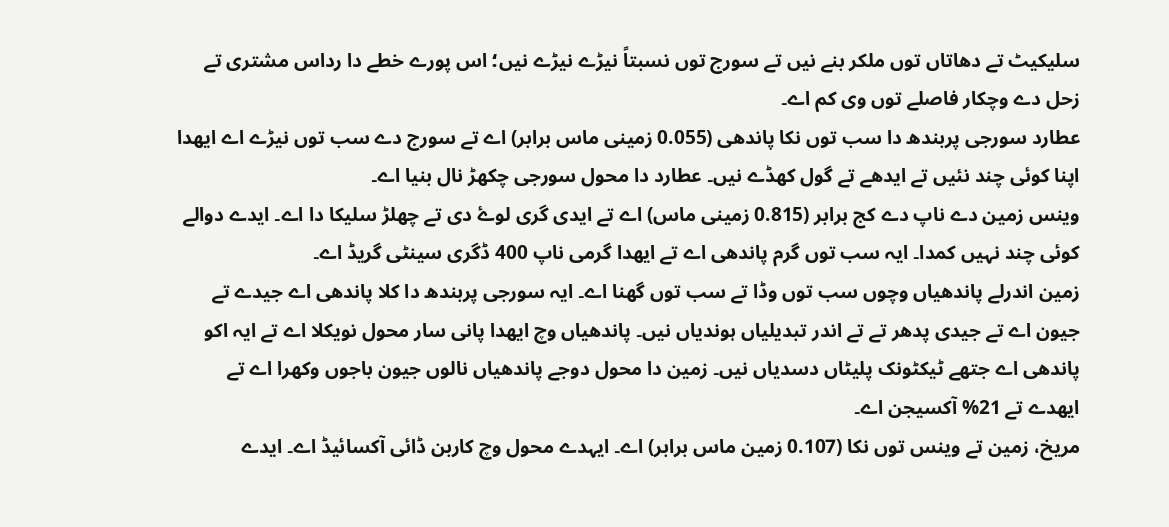سلیکیٹ تے دھاتاں توں ملکر بنے نيں تے سورج توں نسبتاً نیڑے نیڑے نيں؛ اس پورے خطے دا رداس مشتری تے زحل دے وچکار فاصلے توں وی کم اے۔
عطارد سورجی پربندھ دا سب توں نکا پاندھی (0.055 زمینی ماس برابر) اے تے سورج دے سب توں نیڑے اے ایھدا اپنا کوئی چند نئیں تے ایدھے تے گول کھڈے نیں۔ عطارد دا محول سورجی چکھڑ نال بنیا اے۔
وینس زمین دے ناپ دے کج برابر (0.815 زمینی ماس) اے تے ایدی گری لوۓ دی تے چھلڑ سلیکا دا اے۔ ایدے دوالے کوئی چند نہیں کمدا۔ ایہ سب توں گرم پاندھی اے تے ایھدا گرمی ناپ 400 ڈگری سینٹی گریڈ اے۔
زمین اندرلے پاندھیاں وچوں سب توں وڈا تے سب توں گھنا اے۔ ایہ سورجی پربندھ دا کلا پاندھی اے جیدے تے جیون اے تے جیدی پدھر تے تے اندر تبدیلیاں ہوندیاں نیں۔ پاندھیاں وچ ایھدا پانی سار محول نویکلا اے تے ایہ اکو پاندھی اے جتھے ٹیکٹونک پلیٹاں دسدیاں نیں۔ زمین دا محول دوجے پاندھیاں نالوں جیون باجوں وکھرا اے تے ایھدے تے 21% آکسیجن اے۔
مریخ، زمین تے وینس توں نکا (0.107 زمین ماس برابر) اے۔ ایہدے محول وچ کاربن ڈائی آکسائیڈ اے۔ ایدے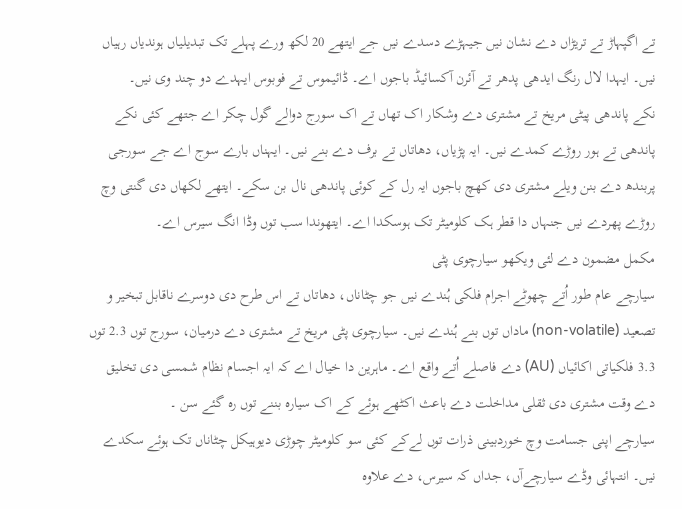تے اگپہاڑ تے تریڑاں دے نشان نیں جیہڑے دسدے نیں جے ایتھے 20 لکھ ورے پہلے تک تبدیلیاں ہوندیاں رہیاں نیں۔ ایہدا لال رنگ ایدھی پدھر تے آئرن آکسائیڈ باجوں اے۔ ڈائیموس تے فوبوس ایہدے دو چند وی نیں۔
نکے پاندھی پیٹی مریخ تے مشتری دے وشکار اک تھاں تے اک سورج دوالے گول چکر اے جتھے کئی نکے پاندھی تے ہور روڑے کمدے نیں۔ ایہ پڑیاں، دھاتاں تے برف دے بنے نیں۔ ایہناں بارے سوج اے جے سورجی پربندھ دے بنن ویلے مشتری دی کھچ باجوں ایہ رل کے کوئی پاندھی نال بن سکے۔ ایتھے لکھاں دی گنتی وچ روڑے پھردے نیں جنہاں دا قطر ہک کلومیٹر تک ہوسکدا اے۔ ایتھوندا سب توں وڈا انگ سیرس اے۔
مکمل مضمون دے لئی ویکھو سیارچوی پٹی
سیارچے عام طور اُتے چھوٹے اجرام فلکی ہُندے نيں جو چٹاناں، دھاتاں تے اس طرح دی دوسرے ناقابل تبخیر و تصعید (non-volatile) ماداں توں بنے ہُندے نيں۔ سیارچوی پٹی مریخ تے مشتری دے درمیان، سورج توں 2.3 توں 3.3 فلکیاتی اکائیاں (AU) دے فاصلے اُتے واقع اے۔ ماہرین دا خیال اے کہ ایہ اجسام نظام شمسی دی تخلیق دے وقت مشتری دی ثقلی مداخلت دے باعث اکٹھے ہوئے کے اک سیارہ بننے توں رہ گئے سن ۔
سیارچے اپنی جسامت وچ خوردبینی ذرات توں لےکے کئی سو کلومیٹر چوڑی دیوہیکل چٹاناں تک ہوئے سکدے نيں۔ انتہائی وڈے سیارچےآں، جداں کہ سیرس، دے علاوہ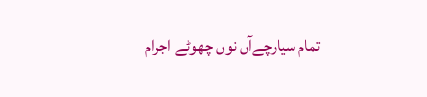تمام سیارچےآں نوں چھوٹے اجرام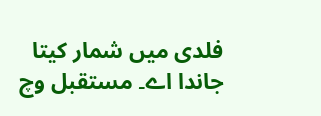فلدی ميں شمار کيتا جاندا اے۔ مستقبل وچ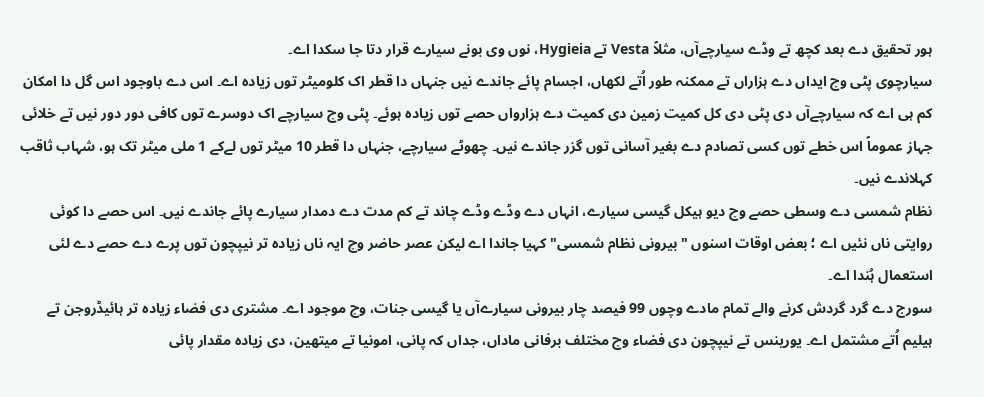ہور تحقیق دے بعد کچھ تے وڈے سیارچےآں، مثلاً Vesta تے Hygieia، نوں وی بونے سیارے قرار دتا جا سکدا اے۔
سیارچوی پٹی وچ ایداں دے ہزاراں تے ممکنہ طور اُتے لکھاں، اجسام پائے جاندے نيں جنہاں دا قطر اک کلومیٹر توں زیادہ اے۔ اس دے باوجود اس گل دا امکان کم ہی اے کہ سیارچےآں دی پٹی دی کل کمیت زمین دی کمیت دے ہزارواں حصے توں زیادہ ہوئے۔ پٹی وچ سیارچے اک دوسرے توں کافی دور دور نيں تے خلائی جہاز عموماً اس خطے توں کسی تصادم دے بغیر آسانی توں گزر جاندے نيں۔ چھوٹے سیارچے، جنہاں دا قطر 10 میٹر توں لےکے 1 ملی میٹر تک ہو، شہاب ثاقب کہلاندے نيں۔
نظام شمسی دے وسطی حصے وچ دیو ہیکل گیسی سیارے، انہاں دے وڈے وڈے چاند تے کم مدت دے دمدار سیارے پائے جاندے نيں۔ اس حصے دا کوئی روايتی ناں نئيں اے ؛ بعض اوقات اسنوں "بیرونی نظام شمسی" کہیا جاندا اے لیکن عصر حاضر وچ ایہ ناں زیادہ تر نیپچون توں پرے دے حصے دے لئی استعمال ہُندا اے۔
سورج دے گرد گردش کرنے والے تمام مادے وچوں 99 فیصد چار بیرونی سیارےآں یا گیسی جنات، وچ موجود اے۔ مشتری دی فضاء زیادہ تر ہائیڈروجن تے ہیلیم اُتے مشتمل اے۔ یورینس تے نیپچون دی فضاء وچ مختلف برفانی ماداں، جداں کہ پانی، امونیا تے میتھین، دی زیادہ مقدار پائی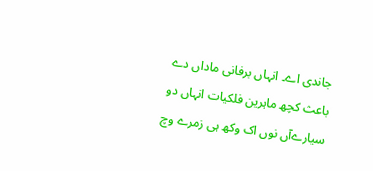جاندی اے۔ انہاں برفانی ماداں دے باعث کچھ ماہرین فلکیات انہاں دو سیارےآں نوں اک وکھ ہی زمرے وچ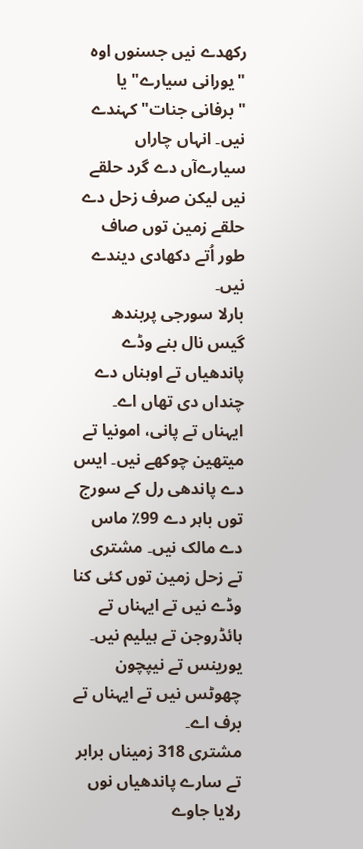رکھدے نيں جسنوں اوہ "یورانی سیارے" یا "برفانی جنات" کہندے نيں۔ انہاں چاراں سیارےآں دے گرد حلقے نيں لیکن صرف زحل دے حلقے زمین توں صاف طور اُتے دکھادی دیندے نيں۔
بارلا سورجی پربندھ گیس نال بنے وڈے پاندھیاں تے اوہناں دے چنداں دی تھاں اے۔ ایہناں تے پانی، امونیا تے میتھین چوکھے نیں۔ ایس دے پاندھی رل کے سورج توں باہر دے 99٪ ماس دے مالک نیں۔ مشتری تے زحل زمین توں کئی کنا وڈے نیں تے ایہناں تے ہائڈروجن تے ہیلیم نیں۔ یورینس تے نیپچون چھوٹس نیں تے ایہناں تے برف اے۔
مشتری 318 زمیناں برابر تے سارے پاندھیاں نوں رلایا جاوے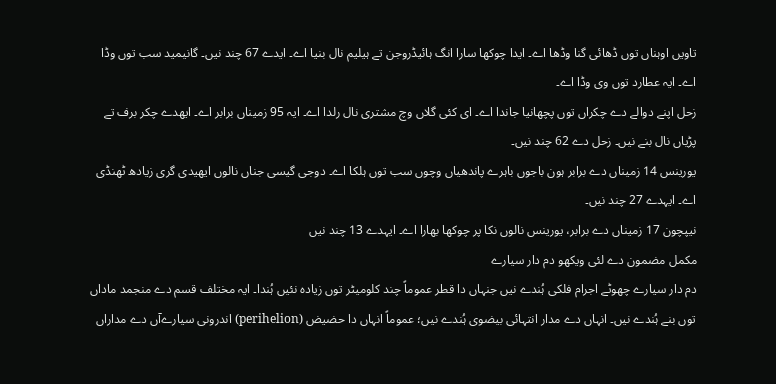تاویں اوہناں توں ڈھائی گنا وڈھا اے۔ ایدا چوکھا سارا انگ ہائیڈروجن تے ہیلیم نال بنیا اے۔ ایدے 67 چند نیں۔ گانیمید سب توں وڈا اے۔ ایہ عطارد توں وی وڈا اے۔
زحل اپنے دوالے دے چکراں توں پچھانیا جاندا اے۔ ای کئی گلاں وچ مشتری نال رلدا اے۔ ایہ 95 زمیناں برابر اے۔ ایھدے چکر برف تے پڑیاں نال بنے نیں۔ زحل دے 62 چند نیں۔
یورینس 14 زمیناں دے برابر ہون باجوں باہرے پاندھیاں وچوں سب توں ہلکا اے۔ دوجی گیسی جناں نالوں ایھیدی گری زیادھ ٹھنڈی اے۔ ایہدے 27 چند نیں۔
نیپچون 17 زمیناں دے برابر، یورینس نالوں نکا پر چوکھا بھارا اے۔ ایہدے 13 چند نیں
مکمل مضمون دے لئی ویکھو دم دار سیارے
دم دار سیارے چھوٹے اجرام فلکی ہُندے نيں جنہاں دا قطر عموماً چند کلومیٹر توں زیادہ نئيں ہُندا۔ ایہ مختلف قسم دے منجمد ماداں توں بنے ہُندے نيں۔ انہاں دے مدار انتہائی بیضوی ہُندے نيں؛ عموماً انہاں دا حضیض (perihelion) اندرونی سیارےآں دے مداراں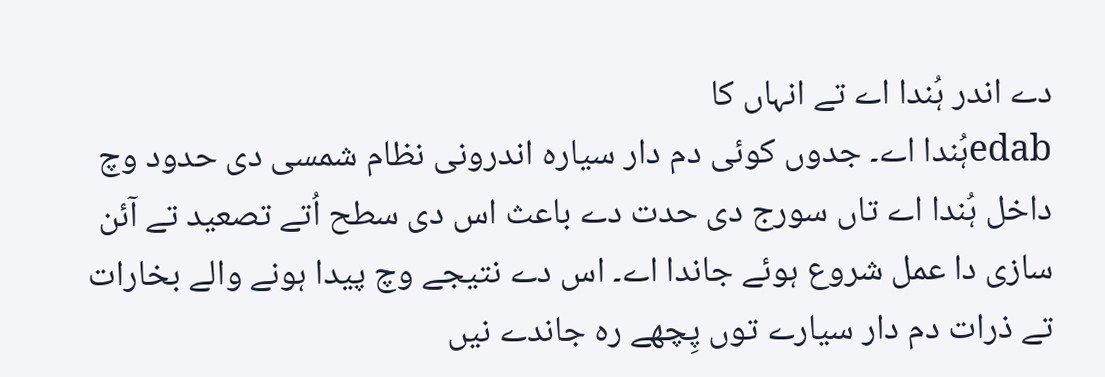دے اندر ہُندا اے تے انہاں کا
edabہُندا اے۔ جدوں کوئی دم دار سیارہ اندرونی نظام شمسی دی حدود وچ داخل ہُندا اے تاں سورج دی حدت دے باعث اس دی سطح اُتے تصعید تے آئن سازی دا عمل شروع ہوئے جاندا اے۔ اس دے نتیجے وچ پیدا ہونے والے بخارات تے ذرات دم دار سیارے توں پِچھے رہ جاندے نيں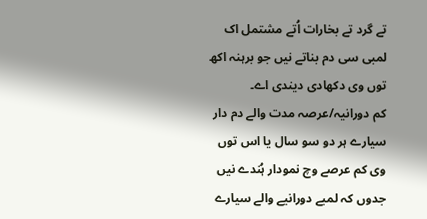تے گرد تے بخارات اُتے مشتمل اک لمبی سی دم بناتے نيں جو برہنہ اکھ توں وی دکھادی دیندی اے۔
کم دورانیہ/عرصہ مدت والے دم دار سیارے ہر دو سو سال یا اس توں وی کم عرصے وچ نمودار ہُندے نيں جدوں کہ لمبے دورانیے والے سیارے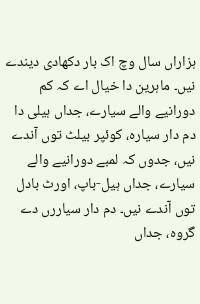ہزاراں سال وچ اک بار دکھادی دیندے نيں۔ ماہرین دا خیال اے کہ کم دورانیے والے سیارے، جداں ہیلی دا دم دار سیارہ، کوئپر بیلٹ توں آندے نيں، جدوں کہ لمبے دورانیے والے سیارے، جداں ہیل-باپ، اورٹ بادل توں آندے نيں۔ دم دار سیاررں دے گروہ، جداں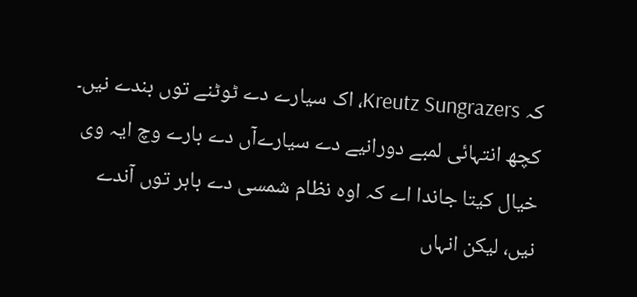کہ Kreutz Sungrazers، اک سیارے دے ٹوٹنے توں بندے نيں۔ کچھ انتہائی لمبے دورانیے دے سیارےآں دے بارے وچ ایہ وی خیال کيتا جاندا اے کہ اوہ نظام شمسی دے باہر توں آندے نيں، لیکن انہاں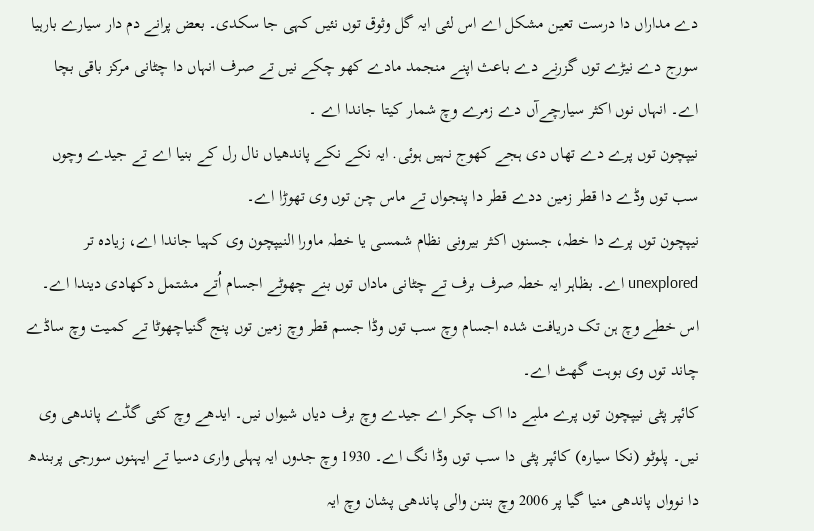دے مداراں دا درست تعین مشکل اے اس لئی ایہ گل وثوق توں نئيں کہی جا سکدی۔ بعض پرانے دم دار سیارے بارہیا سورج دے نیڑے توں گزرنے دے باعث اپنے منجمد مادے کھو چکے نيں تے صرف انہاں دا چٹانی مرکز باقی بچا اے۔ انہاں نوں اکثر سیارچےآں دے زمرے وچ شمار کيتا جاندا اے ۔
نیپچون توں پرے دے تھاں دی ہجے کھوج نہیں ہوئی. ایہ نکے نکے پاندھیاں نال رل کے بنیا اے تے جیدے وچوں سب توں وڈے دا قطر زمین ددے قطر دا پنجواں تے ماس چن توں وی تھوڑا اے۔
نیپچون توں پرے دا خطہ، جسنوں اکثر بیرونی نظام شمسی یا خطہ ماورا النیپچون وی کہیا جاندا اے، زیادہ تر unexplored اے۔ بظاہر ایہ خطہ صرف برف تے چٹانی ماداں توں بنے چھوٹے اجسام اُتے مشتمل دکھادی دیندا اے۔ اس خطے وچ ہن تک دریافت شدہ اجسام وچ سب توں وڈا جسم قطر وچ زمین توں پنج گنیاچھوٹا تے کمیت وچ ساڈے چاند توں وی بوہت گھٹ اے۔
کائپر پٹی نیپچون توں پرے ملبے دا اک چکر اے جیدے وچ برف دیاں شیواں نیں۔ ایدھے وچ کئی گڈے پاندھی وی نیں۔ پلوٹو (نکا سیارہ) کائپر پٹی دا سب توں وڈا نگ اے۔ 1930 وچ جدوں ایہ پہلی واری دسیا تے ایہنوں سورجی پربندھ دا نوواں پاندھی منیا گیا پر 2006 وچ بننن والی پاندھی پشان وچ ایہ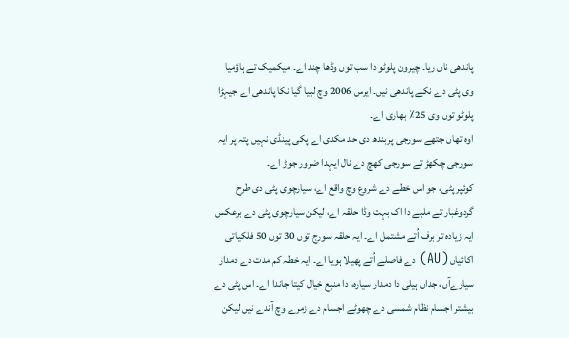پاندھی ناں ریا۔ چیرون پلوٹو دا سب توں وڈھا چند اے۔ میکمیک تے ہاؤمیا وی پٹی دے نکے پاندھی نیں۔ ایرس 2006 وچ لبیا گیا نکا پاندھی اے جیہڑا پلوٹو توں وی 25٪ بھاری اے۔
اوہ تھاں جتھے سورجی پربندھ دی حد مکدی اے پکی پینڈی نہیں پتہ پر ایہ سورجی چکھڑ تے سورجی کھچ دے نال ایہدا ضرور جوڑ اے۔
کوئپر پٹی، جو اس خطے دے شروع وچ واقع اے، سیارچوی پٹی دی طرح گردوغبار تے ملبے دا اک بہت وڈا حلقہ اے، لیکن سیارچوی پٹی دے برعکس ایہ زیادہ تر برف اُتے مشتمل اے۔ ایہ حلقہ سورج توں 30 توں 50 فلکیاتی اکائیاں (AU) دے فاصلے اُتے پھیلا ہويا اے۔ ایہ خطہ کم مدت دے دمدار سیارےآں، جداں ہیلی دا دمدار سیارہ، دا منبع خیال کيتا جاندا اے۔ اس پٹی دے بیشتر اجسام نظام شمسی دے چھوٹے اجسام دے زمرے وچ آندے نيں لیکن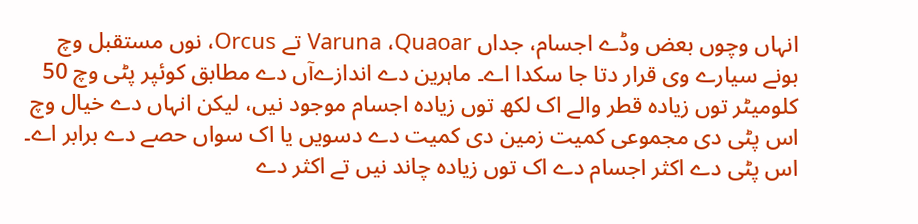انہاں وچوں بعض وڈے اجسام، جداں Varuna ،Quaoar تے Orcus، نوں مستقبل وچ بونے سیارے وی قرار دتا جا سکدا اے۔ ماہرین دے اندازےآں دے مطابق کوئپر پٹی وچ 50 کلومیٹر توں زیادہ قطر والے اک لکھ توں زیادہ اجسام موجود نيں، لیکن انہاں دے خیال وچ اس پٹی دی مجموعی کمیت زمین دی کمیت دے دسويں یا اک سواں حصے دے برابر اے۔ اس پٹی دے اکثر اجسام دے اک توں زیادہ چاند نيں تے اکثر دے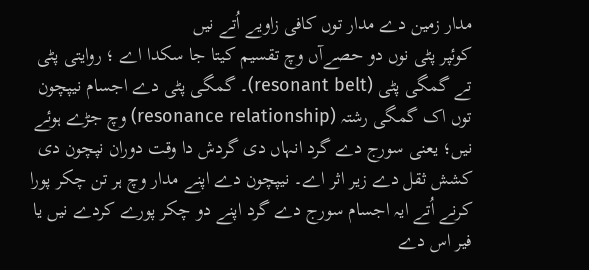مدار زمین دے مدار توں کافی زاویے اُتے نيں
کوئپر پٹی نوں دو حصےآں وچ تقسیم کيتا جا سکدا اے ؛ روايتی پٹی تے گمگی پٹی (resonant belt)۔ گمگی پٹی دے اجسام نیپچون توں اک گمگی رشتہ (resonance relationship) وچ جڑے ہوئے نيں؛ یعنی سورج دے گرد انہاں دی گردش دا وقت دوران نپچون دی کشش ثقل دے زیر اثر اے۔ نیپچون دے اپنے مدار وچ ہر تن چکر پورا کرنے اُتے ایہ اجسام سورج دے گرد اپنے دو چکر پورے کردے نيں یا فیر اس دے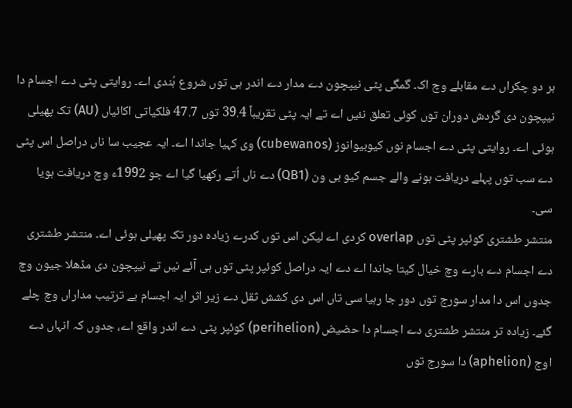ہر دو چکراں دے مقابلے وچ اک۔ گمگی پٹی نیپچون دے مدار دے اندر ہی توں شروع ہُندی اے۔ روايتی پٹی دے اجسام دا نیپچون دی گردش دوران توں کوئی تعلق نئيں اے تے ایہ پٹی تقریباً 39.4 توں 47.7 فلکیاتی اکائیاں (AU) تک پھیلی ہوئی اے۔ روايتی پٹی دے اجسام نوں کیوبیوانوز (cubewanos) وی کہیا جاندا اے۔ ایہ عجیب سا ناں دراصل اس پٹی دے سب توں پہلے دریافت ہونے والے جسم کیو بی ون (QB1) دے ناں اُتے رکھیا گیا اے جو 1992ء وچ دریافت ہويا سی۔
منتشر طشتری کوئپر پٹی توں overlap کردی اے لیکن اس توں کدرے زیادہ دور تک پھیلی ہوئی اے۔ منتشر طشتری دے اجسام دے بارے وچ خیال کيتا جاندا اے دے ایہ دراصل کوئپر پٹی توں ہی آئے نيں تے نیپچون دی مڈھلا جیون وچ جدوں اس دا مدار سورج توں دور جا رہیا سی تاں اس دی کشش ثقل دے زیر اثر ایہ اجسام بے ترتیب مداراں وچ چلے گئے۔ زیادہ تر منتشر طشتری دے اجسام دا حضیض (perihelion) کوئپر پٹی دے اندر واقع اے، جدوں کہ انہاں دے اوج (aphelion) دا سورج توں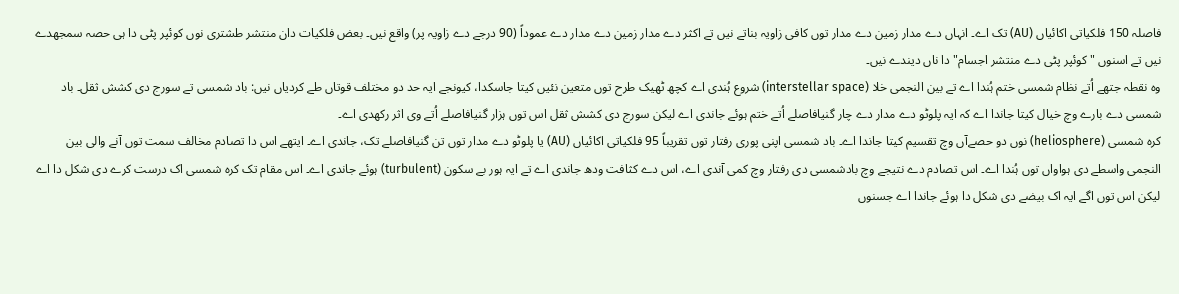فاصلہ 150 فلکیاتی اکائیاں (AU) تک اے۔ انہاں دے مدار زمین دے مدار توں کافی زاویہ بناتے نيں تے اکثر دے مدار زمین دے مدار دے عموداً (90 درجے دے زاویہ پر) واقع نيں۔ بعض فلکیات دان منتشر طشتری نوں کوئپر پٹی دا ہی حصہ سمجھدے نيں تے اسنوں "کوئپر پٹی دے منتشر اجسام" دا ناں دیندے نيں۔
وہ نقطہ جتھے اُتے نظام شمسی ختم ہُندا اے تے بین النجمی خلا (interstellar space) شروع ہُندی اے کچھ ٹھیک طرح توں متعین نئيں کيتا جاسکدا، کیونجے ایہ حد دو مختلف قوتاں طے کردیاں نيں: باد شمسی تے سورج دی کشش ثقل۔ باد شمسی دے بارے وچ خیال کيتا جاندا اے کہ ایہ پلوٹو دے مدار دے چار گنیافاصلے اُتے ختم ہوئے جاندی اے لیکن سورج دی کشش ثقل اس توں ہزار گنیافاصلے اُتے وی اثر رکھدی اے۔
کرہ شمسی (heliosphere) نوں دو حصےآں وچ تقسیم کيتا جاندا اے۔ باد شمسی اپنی پوری رفتار توں تقریباً 95 فلکیاتی اکائیاں (AU) یا پلوٹو دے مدار توں تن گنیافاصلے تک، جاندی اے۔ ایتھے اس دا تصادم مخالف سمت توں آنے والی بین النجمی واسطے دی ہواواں توں ہُندا اے۔ اس تصادم دے نتیجے وچ بادشمسی دی رفتار وچ کمی آندی اے، اس دے کثافت ودھ جاندی اے تے ایہ ہور بے سکون (turbulent) ہوئے جاندی اے۔ اس مقام تک کرہ شمسی اک درست کرے دی شکل دا اے لیکن اس توں اگے ایہ اک بیضے دی شکل دا ہوئے جاندا اے جسنوں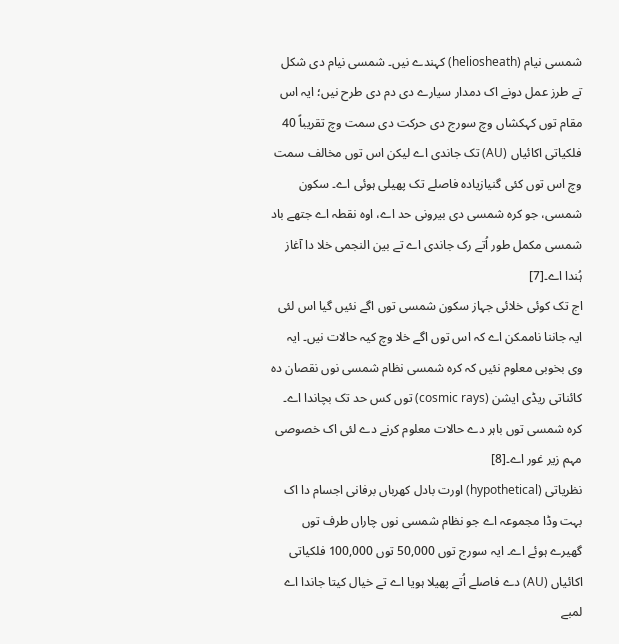شمسی نیام (heliosheath) کہندے نيں۔ شمسی نیام دی شکل تے طرز عمل دونے اک دمدار سیارے دی دم دی طرح نيں؛ ایہ اس مقام توں کہکشاں وچ سورج دی حرکت دی سمت وچ تقریباً 40 فلکیاتی اکائیاں (AU) تک جاندی اے لیکن اس توں مخالف سمت وچ اس توں کئی گنیازیادہ فاصلے تک پھیلی ہوئی اے۔ سکون شمسی، جو کرہ شمسی دی بیرونی حد اے، اوہ نقطہ اے جتھے باد شمسی مکمل طور اُتے رک جاندی اے تے بین النجمی خلا دا آغاز ہُندا اے۔[7]
اج تک کوئی خلائی جہاز سکون شمسی توں اگے نئيں گیا اس لئی ایہ جاننا ناممکن اے کہ اس توں اگے خلا وچ کیہ حالات نيں۔ ایہ وی بخوبی معلوم نئيں کہ کرہ شمسی نظام شمسی نوں نقصان دہ کائناتی ریڈی ایشن (cosmic rays) توں کس حد تک بچاندا اے۔ کرہ شمسی توں باہر دے حالات معلوم کرنے دے لئی اک خصوصی مہم زیر غور اے۔[8]
نظریاتی (hypothetical) اورت بادل کھرباں برفانی اجسام دا اک بہت وڈا مجموعہ اے جو نظام شمسی نوں چاراں طرف توں گھیرے ہوئے اے۔ ایہ سورج توں 50,000 توں 100,000 فلکیاتی اکائیاں (AU) دے فاصلے اُتے پھیلا ہويا اے تے خیال کيتا جاندا اے لمبے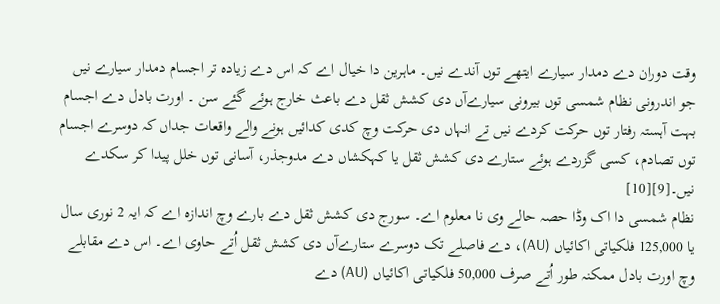وقت دوران دے دمدار سیارے ایتھے توں آندے نيں۔ ماہرین دا خیال اے کہ اس دے زیادہ تر اجسام دمدار سیارے نيں جو اندرونی نظام شمسی توں بیرونی سیارےآں دی کشش ثقل دے باعث خارج ہوئے گئے سن ۔ اورت بادل دے اجسام بہت آہستہ رفتار توں حرکت کردے نيں تے انہاں دی حرکت وچ کدی کدائيں ہونے والے واقعات جداں کہ دوسرے اجسام توں تصادم، کسی گزردے ہوئے ستارے دی کشش ثقل یا کہکشاں دے مدوجذر، آسانی توں خلل پیدا کر سکدے نيں۔[9][10]
نظام شمسی دا اک وڈا حصہ حالے وی نا معلوم اے۔ سورج دی کشش ثقل دے بارے وچ اندازہ اے کہ ایہ 2 نوری سال یا 125,000 فلکیاتی اکائیاں (AU)، دے فاصلے تک دوسرے ستارےآں دی کشش ثقل اُتے حاوی اے۔ اس دے مقابلے وچ اورت بادل ممکنہ طور اُتے صرف 50,000 فلکیاتی اکائیاں (AU) دے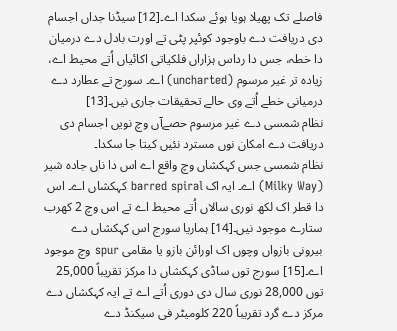فاصلے تک پھیلا ہويا ہوئے سکدا اے۔[12] سیڈنا جداں اجسام دی دریافت دے باوجود کوئپر پٹی تے اورت بادل دے درمیان دا خطہ، جس دا رداس ہزاراں فلکیاتی اکائیاں اُتے محیط اے، زیادہ تر غیر مرسوم (uncharted) اے۔ سورج تے عطارد دے درمیانی خطے اُتے وی حالے تحقیقات جاری نيں۔[13]
نظام شمسی دے غیر مرسوم حصےآں وچ نويں اجسام دی دریافت دے امکان نوں مسترد نئيں کيتا جا سکدا۔
نظام شمسی جس کہکشاں وچ واقع اے اس دا ناں جادہ شیر (Milky Way) اے۔ ایہ اک barred spiral کہکشاں اے۔ اس دا قطر اک لکھ نوری سالاں اُتے محیط اے تے اس وچ 2 کھرب ستارے موجود نيں۔[14] ہماریا سورج اس کہکشاں دے بیرونی بازواں وچوں اک اورائن بازو یا مقامی spur وچ موجود اے۔[15] سورج توں ساڈی کہکشاں دا مرکز تقریباً 25,000 توں 28,000 نوری سال دی دوری اُتے اے تے ایہ کہکشاں دے مرکز دے گرد تقریباً 220 کلومیٹر فی سیکنڈ دے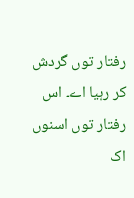رفتار توں گردش کر رہیا اے۔ اس رفتار توں اسنوں اک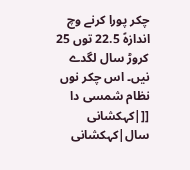چکر پورا کرنے وچ اندازہً 22.5 توں 25 کروڑ سال لگدے نيں۔ اس چکر نوں نظام شمسی دا [[|کہکشانی سال|کہکشانی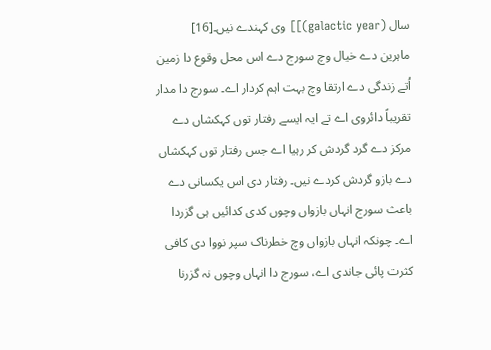سال (galactic year)]] وی کہندے نيں۔[16]
ماہرین دے خیال وچ سورج دے اس محل وقوع دا زمین اُتے زندگی دے ارتقا وچ بہت اہم کردار اے۔ سورج دا مدار تقریباً دائروی اے تے ایہ ايسے رفتار توں کہکشاں دے مرکز دے گرد گردش کر رہیا اے جس رفتار توں کہکشاں دے بازو گردش کردے نيں۔ رفتار دی اس یکسانی دے باعث سورج انہاں بازواں وچوں کدی کدائيں ہی گزردا اے۔ چونکہ انہاں بازواں وچ خطرناک سپر نووا دی کافی کثرت پائی جاندی اے، سورج دا انہاں وچوں نہ گزرنا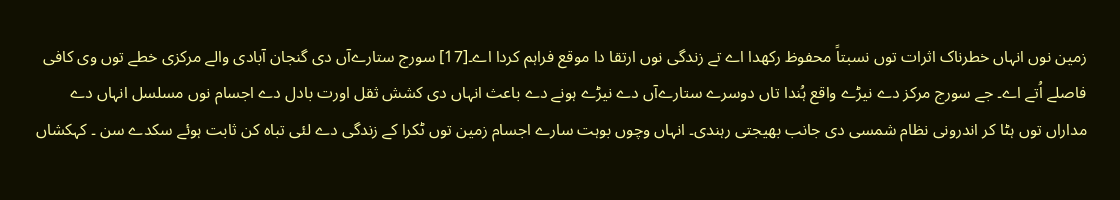زمین نوں انہاں خطرناک اثرات توں نسبتاً محفوظ رکھدا اے تے زندگی نوں ارتقا دا موقع فراہم کردا اے۔[17] سورج ستارےآں دی گنجان آبادی والے مرکزی خطے توں وی کافی فاصلے اُتے اے۔ جے سورج مرکز دے نیڑے واقع ہُندا تاں دوسرے ستارےآں دے نیڑے ہونے دے باعث انہاں دی کشش ثقل اورت بادل دے اجسام نوں مسلسل انہاں دے مداراں توں ہٹا کر اندرونی نظام شمسی دی جانب بھیجتی رہندی۔ انہاں وچوں بوہت سارے اجسام زمین توں ٹکرا کے زندگی دے لئی تباہ کن ثابت ہوئے سکدے سن ۔ کہکشاں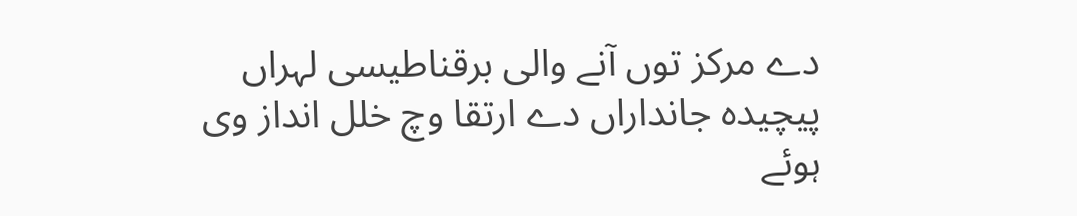دے مرکز توں آنے والی برقناطیسی لہراں پیچیدہ جانداراں دے ارتقا وچ خلل انداز وی ہوئے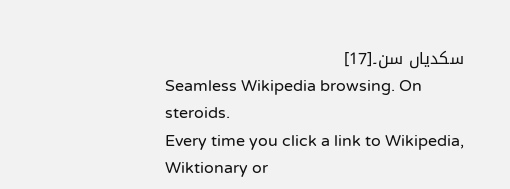سکدیاں سن۔[17]
Seamless Wikipedia browsing. On steroids.
Every time you click a link to Wikipedia, Wiktionary or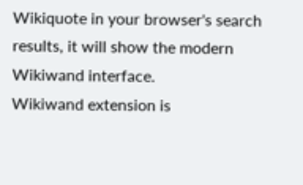Wikiquote in your browser's search results, it will show the modern Wikiwand interface.
Wikiwand extension is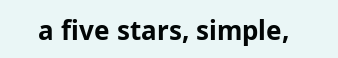a five stars, simple,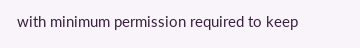with minimum permission required to keep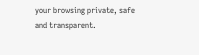your browsing private, safe and transparent.